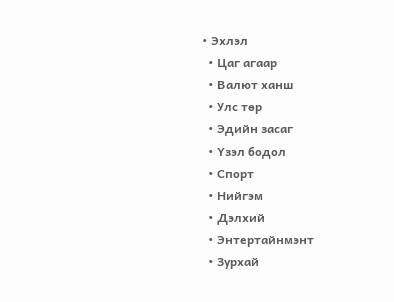• Эхлэл
  • Цаг агаар
  • Валют ханш
  • Улс төр
  • Эдийн засаг
  • Үзэл бодол
  • Спорт
  • Нийгэм
  • Дэлхий
  • Энтертайнмэнт
  • Зурхай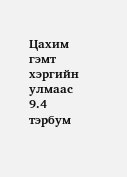Цахим гэмт хэргийн улмаас 9.4 тэрбум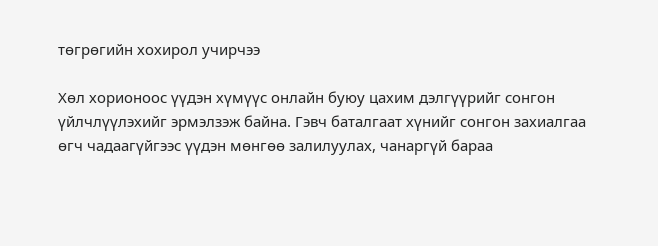төгрөгийн хохирол учирчээ

Хөл хорионоос үүдэн хүмүүс онлайн буюу цахим дэлгүүрийг сонгон үйлчлүүлэхийг эрмэлзэж байна. Гэвч баталгаат хүнийг сонгон захиалгаа өгч чадаагүйгээс үүдэн мөнгөө залилуулах, чанаргүй бараа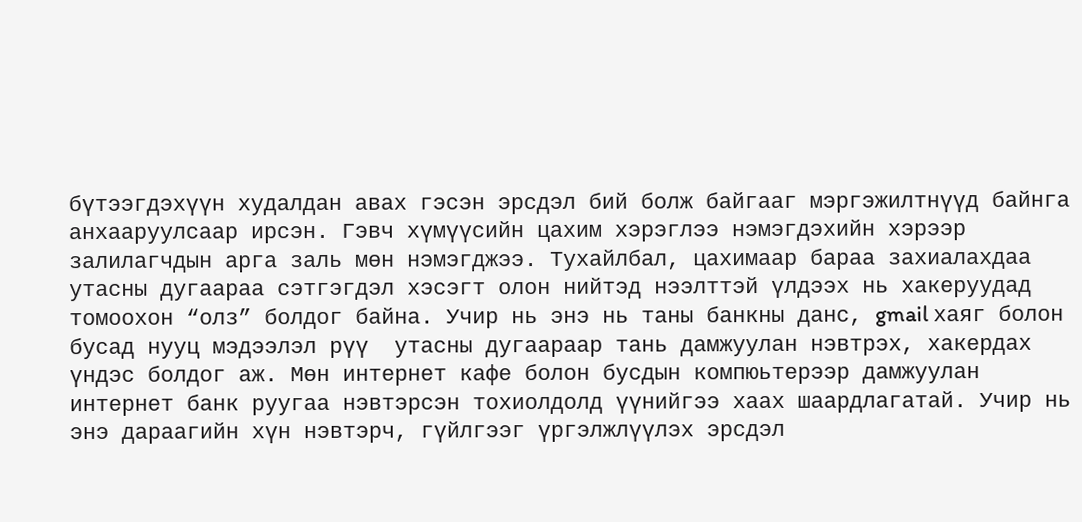бүтээгдэхүүн худалдан авах гэсэн эрсдэл бий болж байгааг мэргэжилтнүүд байнга анхааруулсаар ирсэн. Гэвч хүмүүсийн цахим хэрэглээ нэмэгдэхийн хэрээр залилагчдын арга заль мөн нэмэгджээ. Тухайлбал, цахимаар бараа захиалахдаа утасны дугаараа сэтгэгдэл хэсэгт олон нийтэд нээлттэй үлдээх нь хакеруудад томоохон “олз” болдог байна. Учир нь энэ нь таны банкны данс, gmail хаяг болон бусад нууц мэдээлэл рүү  утасны дугаараар тань дамжуулан нэвтрэх, хакердах үндэс болдог аж. Мөн интернет кафе болон бусдын компюьтерээр дамжуулан интернет банк руугаа нэвтэрсэн тохиолдолд үүнийгээ хаах шаардлагатай. Учир нь энэ дараагийн хүн нэвтэрч, гүйлгээг үргэлжлүүлэх эрсдэл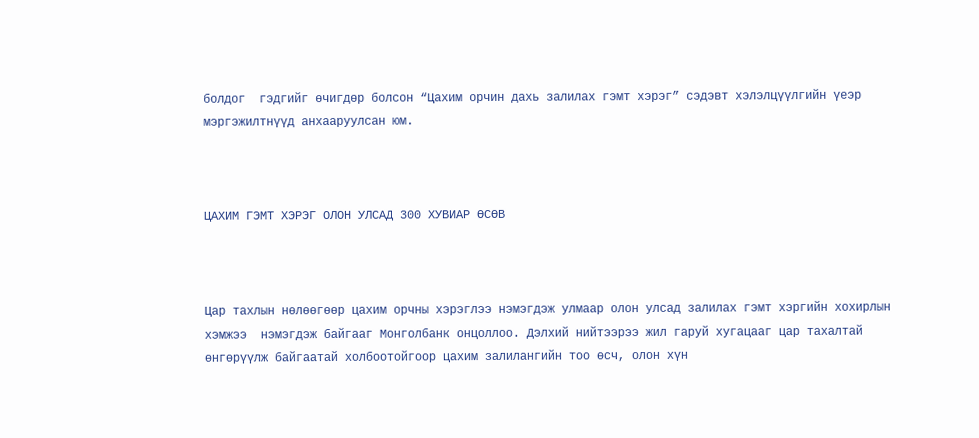болдог  гэдгийг өчигдөр болсон “Цахим орчин дахь залилах гэмт хэрэг” сэдэвт хэлэлцүүлгийн үеэр мэргэжилтнүүд анхааруулсан юм.



ЦАХИМ ГЭМТ ХЭРЭГ ОЛОН УЛСАД 300 ХУВИАР ӨСӨВ



Цар тахлын нөлөөгөөр цахим орчны хэрэглээ нэмэгдэж улмаар олон улсад залилах гэмт хэргийн хохирлын хэмжээ  нэмэгдэж байгааг Монголбанк онцоллоо. Дэлхий нийтээрээ жил гаруй хугацааг цар тахалтай өнгөрүүлж байгаатай холбоотойгоор цахим залилангийн тоо өсч, олон хүн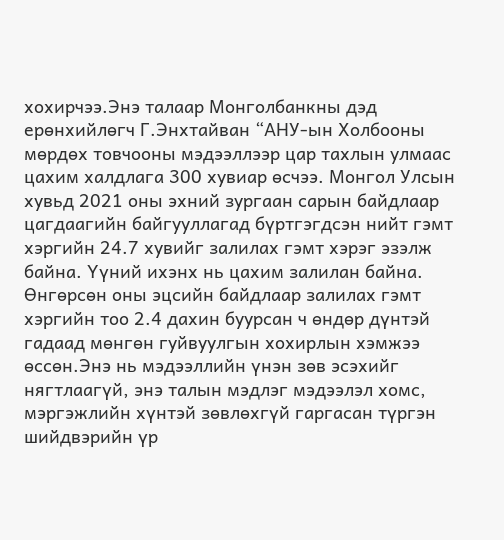хохирчээ.Энэ талаар Монголбанкны дэд ерөнхийлөгч Г.Энхтайван “АНУ-ын Холбооны мөрдөх товчооны мэдээллээр цар тахлын улмаас цахим халдлага 300 хувиар өсчээ. Монгол Улсын хувьд 2021 оны эхний зургаан сарын байдлаар цагдаагийн байгууллагад бүртгэгдсэн нийт гэмт хэргийн 24.7 хувийг залилах гэмт хэрэг эзэлж байна. Үүний ихэнх нь цахим залилан байна. Өнгөрсөн оны эцсийн байдлаар залилах гэмт хэргийн тоо 2.4 дахин буурсан ч өндөр дүнтэй гадаад мөнгөн гуйвуулгын хохирлын хэмжээ өссөн.Энэ нь мэдээллийн үнэн зөв эсэхийг нягтлаагүй, энэ талын мэдлэг мэдээлэл хомс, мэргэжлийн хүнтэй зөвлөхгүй гаргасан түргэн шийдвэрийн үр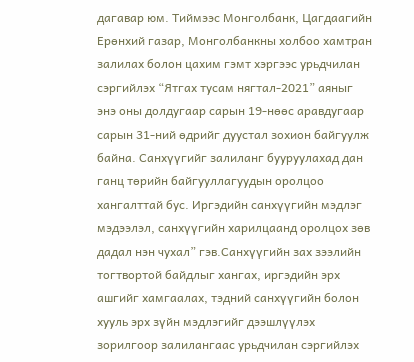дагавар юм. Тиймээс Монголбанк, Цагдаагийн Ерөнхий газар, Монголбанкны холбоо хамтран залилах болон цахим гэмт хэргээс урьдчилан сэргийлэх “Ятгах тусам нягтал-2021” аяныг энэ оны долдугаар сарын 19-нөөс аравдугаар сарын 31-ний өдрийг дуустал зохион байгуулж байна. Санхүүгийг залиланг бууруулахад дан  ганц төрийн байгууллагуудын оролцоо хангалттай бус. Иргэдийн санхүүгийн мэдлэг мэдээлэл, санхүүгийн харилцаанд оролцох зөв дадал нэн чухал” гэв.Санхүүгийн зах зээлийн тогтвортой байдлыг хангах, иргэдийн эрх ашгийг хамгаалах, тэдний санхүүгийн болон хууль эрх зүйн мэдлэгийг дээшлүүлэх зорилгоор залилангаас урьдчилан сэргийлэх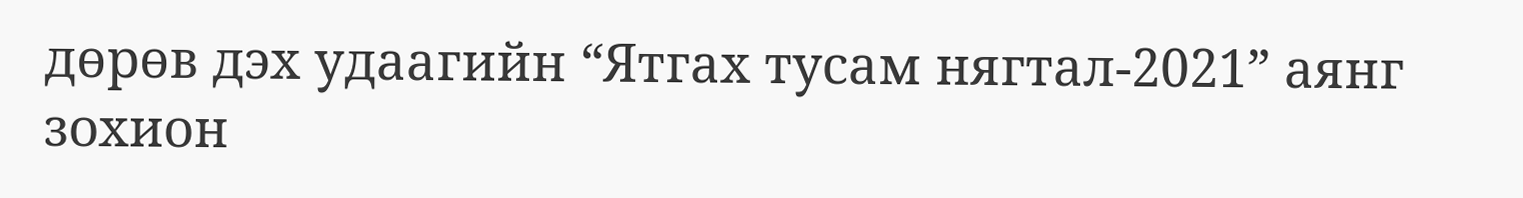дөрөв дэх удаагийн “Ятгах тусам нягтал-2021” аянг зохион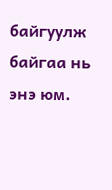байгуулж байгаа нь энэ юм.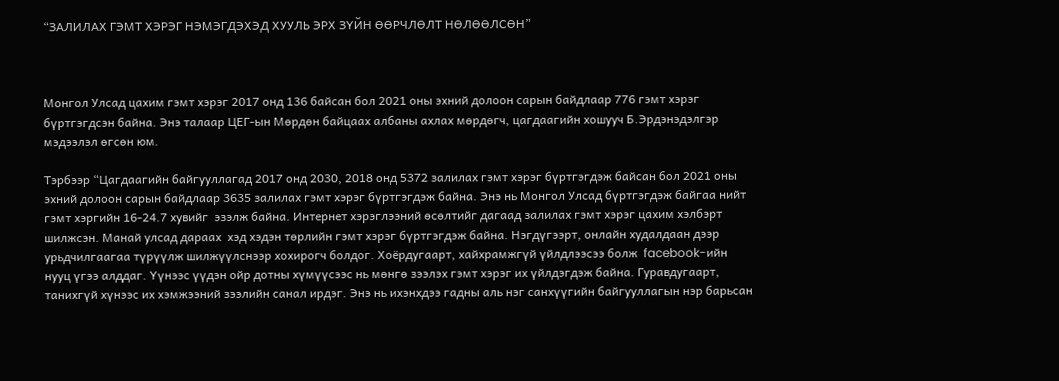“ЗАЛИЛАХ ГЭМТ ХЭРЭГ НЭМЭГДЭХЭД ХУУЛЬ ЭРХ ЗҮЙН ӨӨРЧЛӨЛТ НӨЛӨӨЛСӨН”



Монгол Улсад цахим гэмт хэрэг 2017 онд 136 байсан бол 2021 оны эхний долоон сарын байдлаар 776 гэмт хэрэг бүртгэгдсэн байна. Энэ талаар ЦЕГ-ын Мөрдөн байцаах албаны ахлах мөрдөгч, цагдаагийн хошууч Б.Эрдэнэдэлгэр мэдээлэл өгсөн юм.

Тэрбээр “Цагдаагийн байгууллагад 2017 онд 2030, 2018 онд 5372 залилах гэмт хэрэг бүртгэгдэж байсан бол 2021 оны эхний долоон сарын байдлаар 3635 залилах гэмт хэрэг бүртгэгдэж байна. Энэ нь Монгол Улсад бүртгэгдэж байгаа нийт гэмт хэргийн 16-24.7 хувийг  эзэлж байна. Интернет хэрэглээний өсөлтийг дагаад залилах гэмт хэрэг цахим хэлбэрт шилжсэн. Манай улсад дараах  хэд хэдэн төрлийн гэмт хэрэг бүртгэгдэж байна. Нэгдүгээрт, онлайн худалдаан дээр урьдчилгаагаа түрүүлж шилжүүлснээр хохирогч болдог. Хоёрдугаарт, хайхрамжгүй үйлдлээсээ болж  facebook-ийн нууц үгээ алддаг. Үүнээс үүдэн ойр дотны хүмүүсээс нь мөнгө зээлэх гэмт хэрэг их үйлдэгдэж байна. Гуравдугаарт, танихгүй хүнээс их хэмжээний зээлийн санал ирдэг. Энэ нь ихэнхдээ гадны аль нэг санхүүгийн байгууллагын нэр барьсан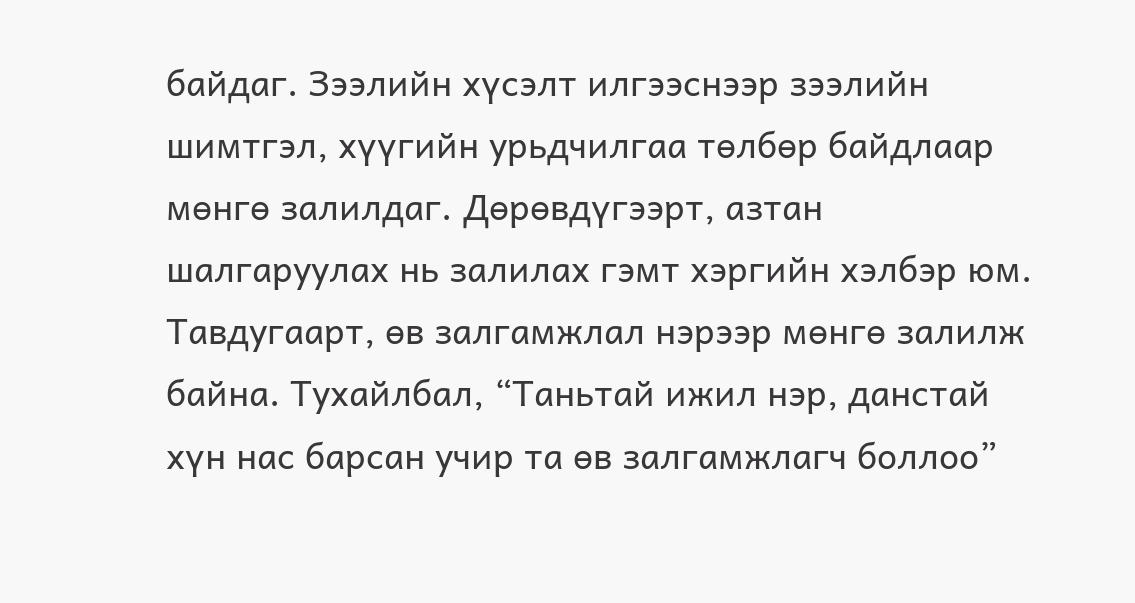байдаг. Зээлийн хүсэлт илгээснээр зээлийн шимтгэл, хүүгийн урьдчилгаа төлбөр байдлаар мөнгө залилдаг. Дөрөвдүгээрт, азтан шалгаруулах нь залилах гэмт хэргийн хэлбэр юм. Тавдугаарт, өв залгамжлал нэрээр мөнгө залилж байна. Тухайлбал, “Таньтай ижил нэр, данстай хүн нас барсан учир та өв залгамжлагч боллоо”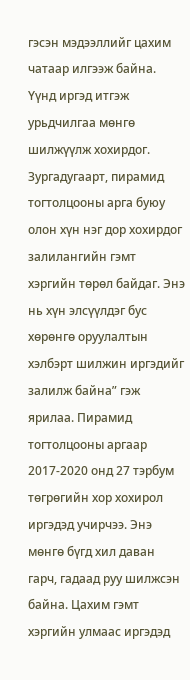гэсэн мэдээллийг цахим чатаар илгээж байна. Үүнд иргэд итгэж урьдчилгаа мөнгө шилжүүлж хохирдог. Зургадугаарт, пирамид тогтолцооны арга буюу олон хүн нэг дор хохирдог залилангийн гэмт хэргийн төрөл байдаг. Энэ нь хүн элсүүлдэг бус хөрөнгө оруулалтын хэлбэрт шилжин иргэдийг залилж байна” гэж ярилаа. Пирамид тогтолцооны аргаар 2017-2020 онд 27 тэрбум төгрөгийн хор хохирол иргэдэд учирчээ. Энэ мөнгө бүгд хил даван гарч, гадаад руу шилжсэн байна. Цахим гэмт хэргийн улмаас иргэдэд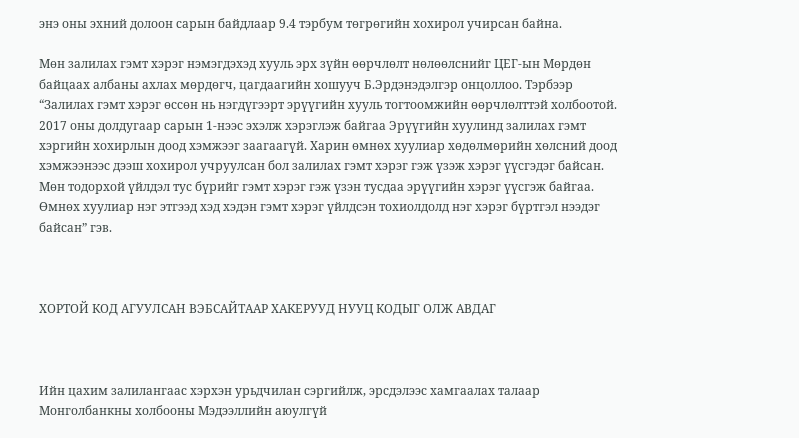энэ оны эхний долоон сарын байдлаар 9.4 тэрбум төгрөгийн хохирол учирсан байна.

Мөн залилах гэмт хэрэг нэмэгдэхэд хууль эрх зүйн өөрчлөлт нөлөөлснийг ЦЕГ-ын Мөрдөн байцаах албаны ахлах мөрдөгч, цагдаагийн хошууч Б.Эрдэнэдэлгэр онцоллоо. Тэрбээр “Залилах гэмт хэрэг өссөн нь нэгдүгээрт эрүүгийн хууль тогтоомжийн өөрчлөлттэй холбоотой. 2017 оны долдугаар сарын 1-нээс эхэлж хэрэглэж байгаа Эрүүгийн хуулинд залилах гэмт хэргийн хохирлын доод хэмжээг заагаагүй. Харин өмнөх хуулиар хөдөлмөрийн хөлсний доод хэмжээнээс дээш хохирол учруулсан бол залилах гэмт хэрэг гэж үзэж хэрэг үүсгэдэг байсан.  Мөн тодорхой үйлдэл тус бүрийг гэмт хэрэг гэж үзэн тусдаа эрүүгийн хэрэг үүсгэж байгаа. Өмнөх хуулиар нэг этгээд хэд хэдэн гэмт хэрэг үйлдсэн тохиолдолд нэг хэрэг бүртгэл нээдэг байсан” гэв.



ХОРТОЙ КОД АГУУЛСАН ВЭБСАЙТААР ХАКЕРУУД НУУЦ КОДЫГ ОЛЖ АВДАГ



Ийн цахим залилангаас хэрхэн урьдчилан сэргийлж, эрсдэлээс хамгаалах талаар  Монголбанкны холбооны Мэдээллийн аюулгүй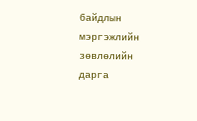байдлын мэргэжлийн зөвлөлийн дарга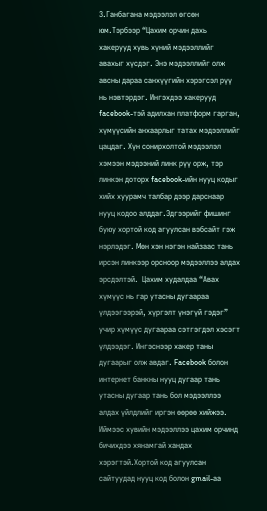З.Ганбагана мэдээлэл өгсөн юм.Тэрбээр “Цахим орчин дахь хакерууд хувь хүний мэдээллийг авахыг хүсдэг. Энэ мэдээллийг олж авсны дараа санхүүгийн хэрэгсэл рүү нь нэвтэрдэг. Ингэхдээ хакерууд facebook-тэй адилхан платформ гарган, хүмүүсийн анхаарлыг татах мэдээллийг цацдаг. Хүн сонирхолтой мэдээлэл хэмээн мэдээний линк рүү орж, тэр линкэн доторх facebook-ийн нууц кодыг хийх хуурамч талбар дээр дарснаар нууц кодоо алддаг.Эдгээрийг фишинг буюу хортой код агуулсан вэбсайт гэж нэрлэдэг. Мөн хэн нэгэн найзаас тань ирсэн линкээр орсноор мэдээллээ алдах эрсдэлтэй.  Цахим худалдаа “Авах хүмүүс нь гар утасны дугаараа үлдээгээрэй, хүргэлт үнэгүй гэдэг” учир хүмүүс дугаараа сэтгэгдэл хэсэгт үлдээдэг. Ингэснээр хакер таны дугаарыг олж авдаг. Facebook болон интернет банкны нууц дугаар тань утасны дугаар тань бол мэдээллээ алдах үйлдлийг иргэн өөрөө хийжээ. Иймээс хувийн мэдээллээ цахим орчинд бичихдээ хянамгай хандах хэрэгтэй.Хортой код агуулсан сайтуудад нууц код болон gmail-аа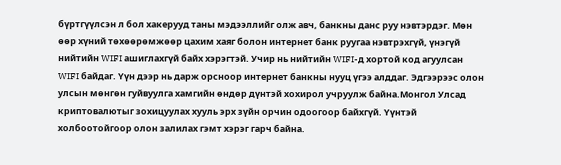бүртгүүлсэн л бол хакерууд таны мэдээллийг олж авч, банкны данс руу нэвтэрдэг. Мөн өөр хүний төхөөрөмжөөр цахим хаяг болон интернет банк руугаа нэвтрэхгүй, үнэгүй нийтийн WIFI ашиглахгүй байх хэрэгтэй. Учир нь нийтийн WIFI-д хортой код агуулсан WIFI байдаг. Үүн дээр нь дарж орсноор интернет банкны нууц үгээ алддаг. Эдгээрээс олон улсын мөнгөн гуйвуулга хамгийн өндөр дүнтэй хохирол учруулж байна.Монгол Улсад криптовалютыг зохицуулах хууль эрх зүйн орчин одоогоор байхгүй. Үүнтэй холбоотойгоор олон залилах гэмт хэрэг гарч байна.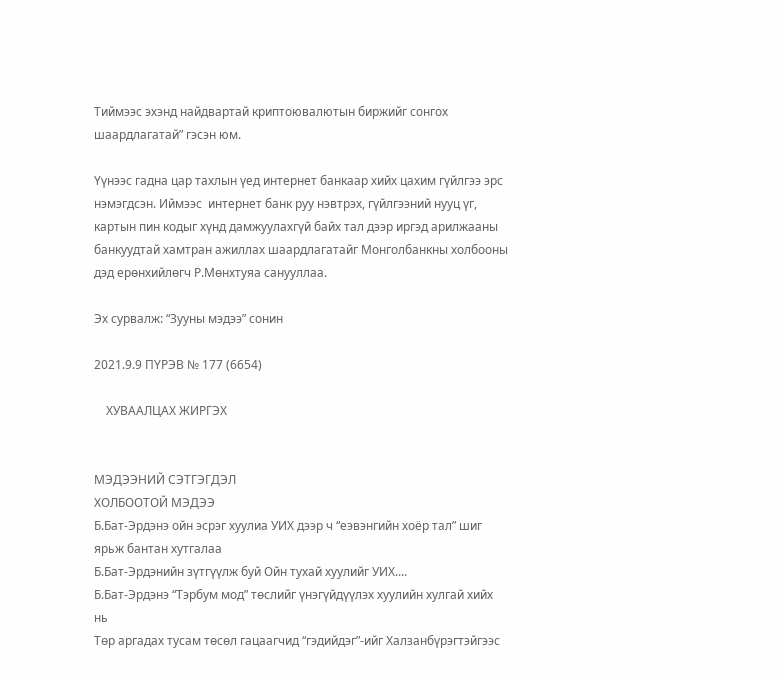Тиймээс эхэнд найдвартай криптоювалютын биржийг сонгох шаардлагатай” гэсэн юм.

Үүнээс гадна цар тахлын үед интернет банкаар хийх цахим гүйлгээ эрс нэмэгдсэн. Иймээс  интернет банк руу нэвтрэх, гүйлгээний нууц үг, картын пин кодыг хүнд дамжуулахгүй байх тал дээр иргэд арилжааны банкуудтай хамтран ажиллах шаардлагатайг Монголбанкны холбооны дэд ерөнхийлөгч Р.Мөнхтуяа санууллаа.

Эх сурвалж: “Зууны мэдээ” сонин

2021.9.9 ПҮРЭВ № 177 (6654)

    ХУВААЛЦАХ ЖИРГЭХ


МЭДЭЭНИЙ СЭТГЭГДЭЛ
ХОЛБООТОЙ МЭДЭЭ
Б.Бат-Эрдэнэ ойн эсрэг хуулиа УИХ дээр ч “еэвэнгийн хоёр тал” шиг ярьж бантан хутгалаа
Б.Бат-Эрдэнийн зүтгүүлж буй Ойн тухай хуулийг УИХ....
Б.Бат-Эрдэнэ “Тэрбум мод” төслийг үнэгүйдүүлэх хуулийн хулгай хийх нь
Төр аргадах тусам төсөл гацаагчид “гэдийдэг”-ийг Халзанбүрэгтэйгээс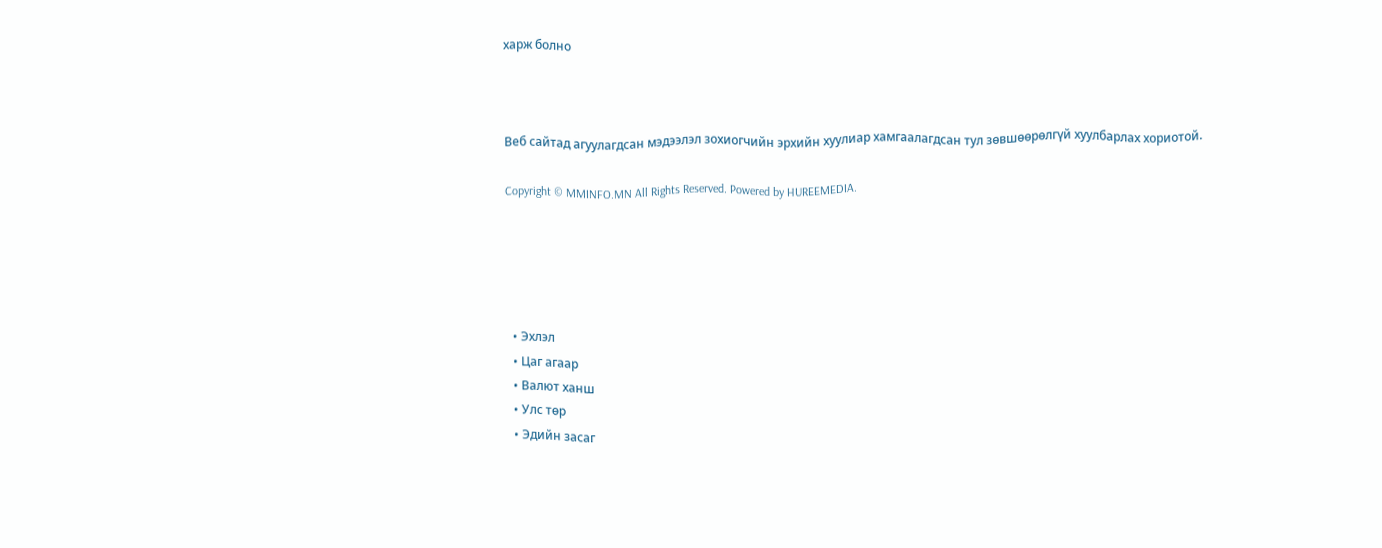харж болно



Веб сайтад агуулагдсан мэдээлэл зохиогчийн эрхийн хуулиар хамгаалагдсан тул зөвшөөрөлгүй хуулбарлах хориотой.

Copyright © MMINFO.MN All Rights Reserved. Powered by HUREEMEDIA.





  • Эхлэл
  • Цаг агаар
  • Валют ханш
  • Улс төр
  • Эдийн засаг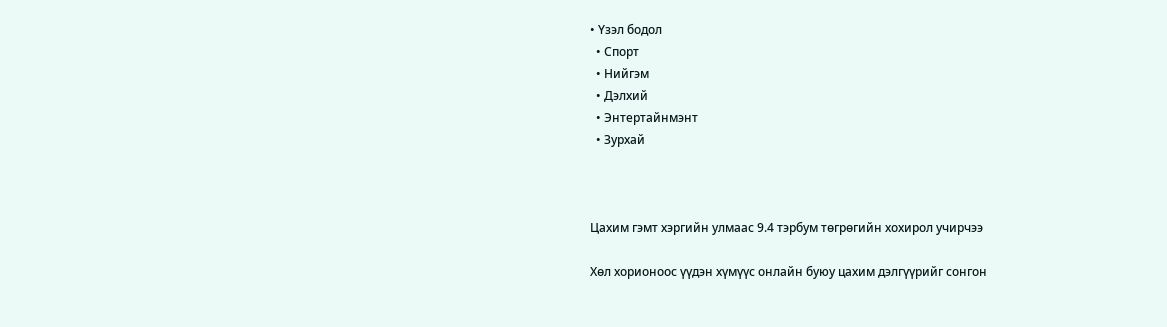• Үзэл бодол
  • Спорт
  • Нийгэм
  • Дэлхий
  • Энтертайнмэнт
  • Зурхай



Цахим гэмт хэргийн улмаас 9.4 тэрбум төгрөгийн хохирол учирчээ

Хөл хорионоос үүдэн хүмүүс онлайн буюу цахим дэлгүүрийг сонгон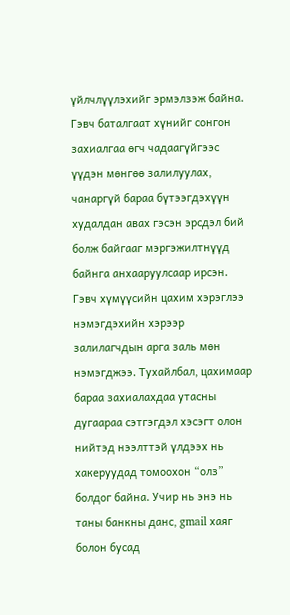үйлчлүүлэхийг эрмэлзэж байна. Гэвч баталгаат хүнийг сонгон захиалгаа өгч чадаагүйгээс үүдэн мөнгөө залилуулах, чанаргүй бараа бүтээгдэхүүн худалдан авах гэсэн эрсдэл бий болж байгааг мэргэжилтнүүд байнга анхааруулсаар ирсэн. Гэвч хүмүүсийн цахим хэрэглээ нэмэгдэхийн хэрээр залилагчдын арга заль мөн нэмэгджээ. Тухайлбал, цахимаар бараа захиалахдаа утасны дугаараа сэтгэгдэл хэсэгт олон нийтэд нээлттэй үлдээх нь хакеруудад томоохон “олз” болдог байна. Учир нь энэ нь таны банкны данс, gmail хаяг болон бусад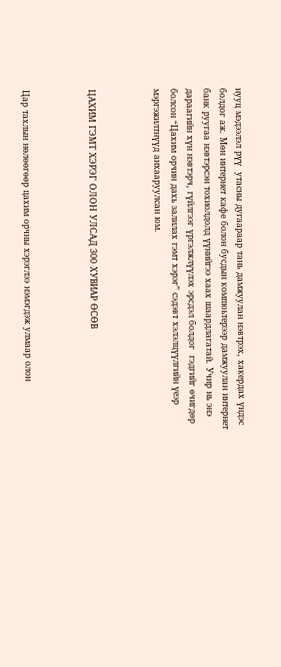нууц мэдээлэл рүү  утасны дугаараар тань дамжуулан нэвтрэх, хакердах үндэс болдог аж. Мөн интернет кафе болон бусдын компюьтерээр дамжуулан интернет банк руугаа нэвтэрсэн тохиолдолд үүнийгээ хаах шаардлагатай. Учир нь энэ дараагийн хүн нэвтэрч, гүйлгээг үргэлжлүүлэх эрсдэл болдог  гэдгийг өчигдөр болсон “Цахим орчин дахь залилах гэмт хэрэг” сэдэвт хэлэлцүүлгийн үеэр мэргэжилтнүүд анхааруулсан юм.



ЦАХИМ ГЭМТ ХЭРЭГ ОЛОН УЛСАД 300 ХУВИАР ӨСӨВ



Цар тахлын нөлөөгөөр цахим орчны хэрэглээ нэмэгдэж улмаар олон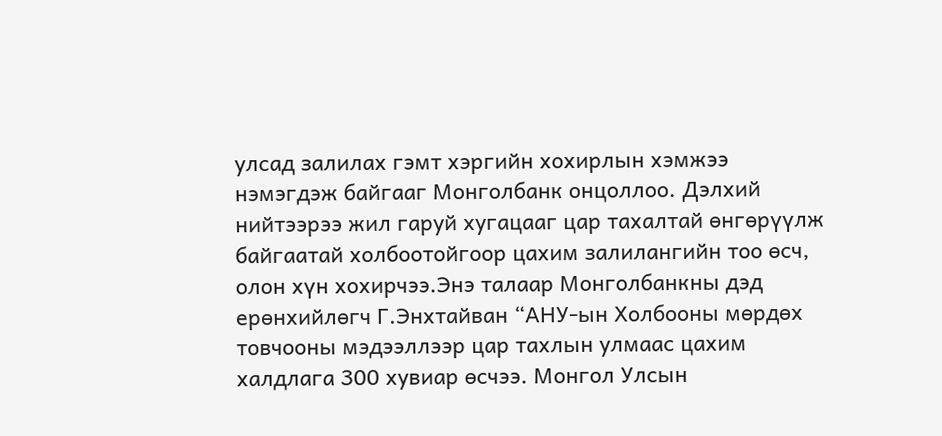улсад залилах гэмт хэргийн хохирлын хэмжээ  нэмэгдэж байгааг Монголбанк онцоллоо. Дэлхий нийтээрээ жил гаруй хугацааг цар тахалтай өнгөрүүлж байгаатай холбоотойгоор цахим залилангийн тоо өсч, олон хүн хохирчээ.Энэ талаар Монголбанкны дэд ерөнхийлөгч Г.Энхтайван “АНУ-ын Холбооны мөрдөх товчооны мэдээллээр цар тахлын улмаас цахим халдлага 300 хувиар өсчээ. Монгол Улсын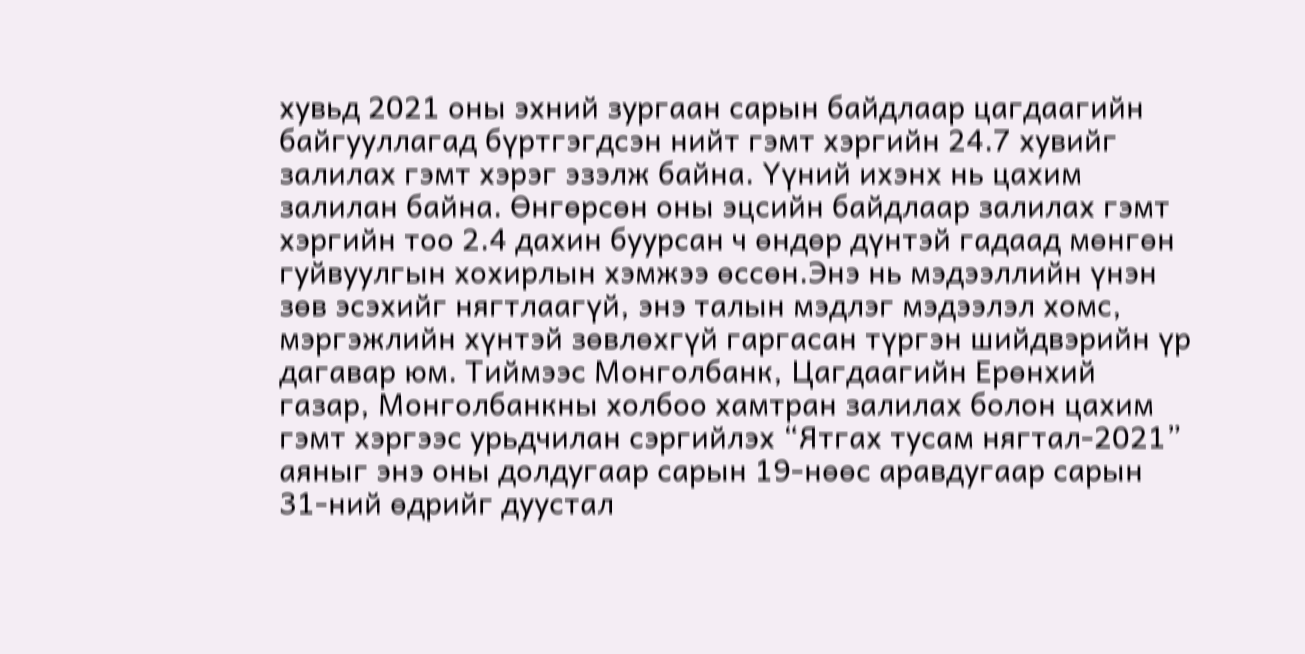хувьд 2021 оны эхний зургаан сарын байдлаар цагдаагийн байгууллагад бүртгэгдсэн нийт гэмт хэргийн 24.7 хувийг залилах гэмт хэрэг эзэлж байна. Үүний ихэнх нь цахим залилан байна. Өнгөрсөн оны эцсийн байдлаар залилах гэмт хэргийн тоо 2.4 дахин буурсан ч өндөр дүнтэй гадаад мөнгөн гуйвуулгын хохирлын хэмжээ өссөн.Энэ нь мэдээллийн үнэн зөв эсэхийг нягтлаагүй, энэ талын мэдлэг мэдээлэл хомс, мэргэжлийн хүнтэй зөвлөхгүй гаргасан түргэн шийдвэрийн үр дагавар юм. Тиймээс Монголбанк, Цагдаагийн Ерөнхий газар, Монголбанкны холбоо хамтран залилах болон цахим гэмт хэргээс урьдчилан сэргийлэх “Ятгах тусам нягтал-2021” аяныг энэ оны долдугаар сарын 19-нөөс аравдугаар сарын 31-ний өдрийг дуустал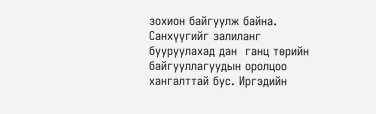зохион байгуулж байна. Санхүүгийг залиланг бууруулахад дан  ганц төрийн байгууллагуудын оролцоо хангалттай бус. Иргэдийн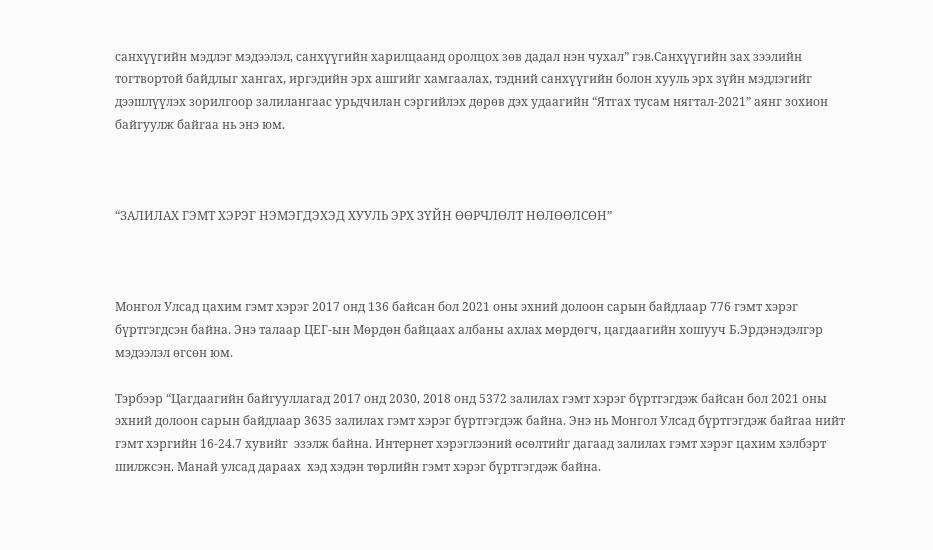санхүүгийн мэдлэг мэдээлэл, санхүүгийн харилцаанд оролцох зөв дадал нэн чухал” гэв.Санхүүгийн зах зээлийн тогтвортой байдлыг хангах, иргэдийн эрх ашгийг хамгаалах, тэдний санхүүгийн болон хууль эрх зүйн мэдлэгийг дээшлүүлэх зорилгоор залилангаас урьдчилан сэргийлэх дөрөв дэх удаагийн “Ятгах тусам нягтал-2021” аянг зохион байгуулж байгаа нь энэ юм.



“ЗАЛИЛАХ ГЭМТ ХЭРЭГ НЭМЭГДЭХЭД ХУУЛЬ ЭРХ ЗҮЙН ӨӨРЧЛӨЛТ НӨЛӨӨЛСӨН”



Монгол Улсад цахим гэмт хэрэг 2017 онд 136 байсан бол 2021 оны эхний долоон сарын байдлаар 776 гэмт хэрэг бүртгэгдсэн байна. Энэ талаар ЦЕГ-ын Мөрдөн байцаах албаны ахлах мөрдөгч, цагдаагийн хошууч Б.Эрдэнэдэлгэр мэдээлэл өгсөн юм.

Тэрбээр “Цагдаагийн байгууллагад 2017 онд 2030, 2018 онд 5372 залилах гэмт хэрэг бүртгэгдэж байсан бол 2021 оны эхний долоон сарын байдлаар 3635 залилах гэмт хэрэг бүртгэгдэж байна. Энэ нь Монгол Улсад бүртгэгдэж байгаа нийт гэмт хэргийн 16-24.7 хувийг  эзэлж байна. Интернет хэрэглээний өсөлтийг дагаад залилах гэмт хэрэг цахим хэлбэрт шилжсэн. Манай улсад дараах  хэд хэдэн төрлийн гэмт хэрэг бүртгэгдэж байна.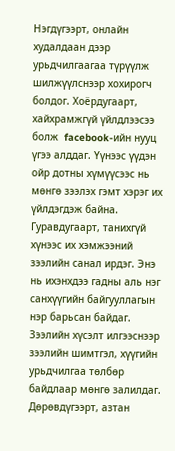Нэгдүгээрт, онлайн худалдаан дээр урьдчилгаагаа түрүүлж шилжүүлснээр хохирогч болдог. Хоёрдугаарт, хайхрамжгүй үйлдлээсээ болж  facebook-ийн нууц үгээ алддаг. Үүнээс үүдэн ойр дотны хүмүүсээс нь мөнгө зээлэх гэмт хэрэг их үйлдэгдэж байна. Гуравдугаарт, танихгүй хүнээс их хэмжээний зээлийн санал ирдэг. Энэ нь ихэнхдээ гадны аль нэг санхүүгийн байгууллагын нэр барьсан байдаг. Зээлийн хүсэлт илгээснээр зээлийн шимтгэл, хүүгийн урьдчилгаа төлбөр байдлаар мөнгө залилдаг. Дөрөвдүгээрт, азтан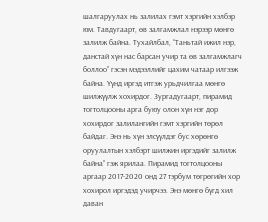шалгаруулах нь залилах гэмт хэргийн хэлбэр юм. Тавдугаарт, өв залгамжлал нэрээр мөнгө залилж байна. Тухайлбал, “Таньтай ижил нэр, данстай хүн нас барсан учир та өв залгамжлагч боллоо” гэсэн мэдээллийг цахим чатаар илгээж байна. Үүнд иргэд итгэж урьдчилгаа мөнгө шилжүүлж хохирдог. Зургадугаарт, пирамид тогтолцооны арга буюу олон хүн нэг дор хохирдог залилангийн гэмт хэргийн төрөл байдаг. Энэ нь хүн элсүүлдэг бус хөрөнгө оруулалтын хэлбэрт шилжин иргэдийг залилж байна” гэж ярилаа. Пирамид тогтолцооны аргаар 2017-2020 онд 27 тэрбум төгрөгийн хор хохирол иргэдэд учирчээ. Энэ мөнгө бүгд хил даван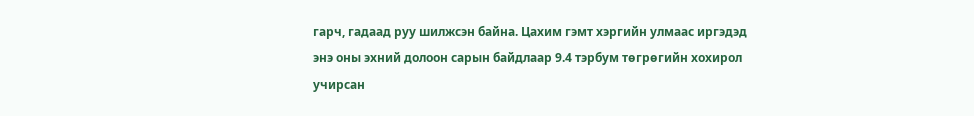гарч, гадаад руу шилжсэн байна. Цахим гэмт хэргийн улмаас иргэдэд энэ оны эхний долоон сарын байдлаар 9.4 тэрбум төгрөгийн хохирол учирсан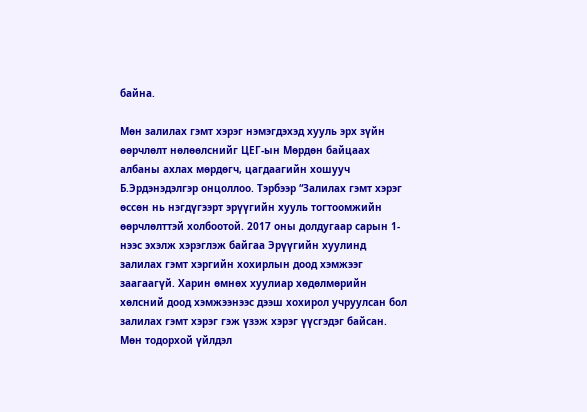байна.

Мөн залилах гэмт хэрэг нэмэгдэхэд хууль эрх зүйн өөрчлөлт нөлөөлснийг ЦЕГ-ын Мөрдөн байцаах албаны ахлах мөрдөгч, цагдаагийн хошууч Б.Эрдэнэдэлгэр онцоллоо. Тэрбээр “Залилах гэмт хэрэг өссөн нь нэгдүгээрт эрүүгийн хууль тогтоомжийн өөрчлөлттэй холбоотой. 2017 оны долдугаар сарын 1-нээс эхэлж хэрэглэж байгаа Эрүүгийн хуулинд залилах гэмт хэргийн хохирлын доод хэмжээг заагаагүй. Харин өмнөх хуулиар хөдөлмөрийн хөлсний доод хэмжээнээс дээш хохирол учруулсан бол залилах гэмт хэрэг гэж үзэж хэрэг үүсгэдэг байсан.  Мөн тодорхой үйлдэл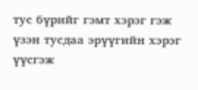тус бүрийг гэмт хэрэг гэж үзэн тусдаа эрүүгийн хэрэг үүсгэж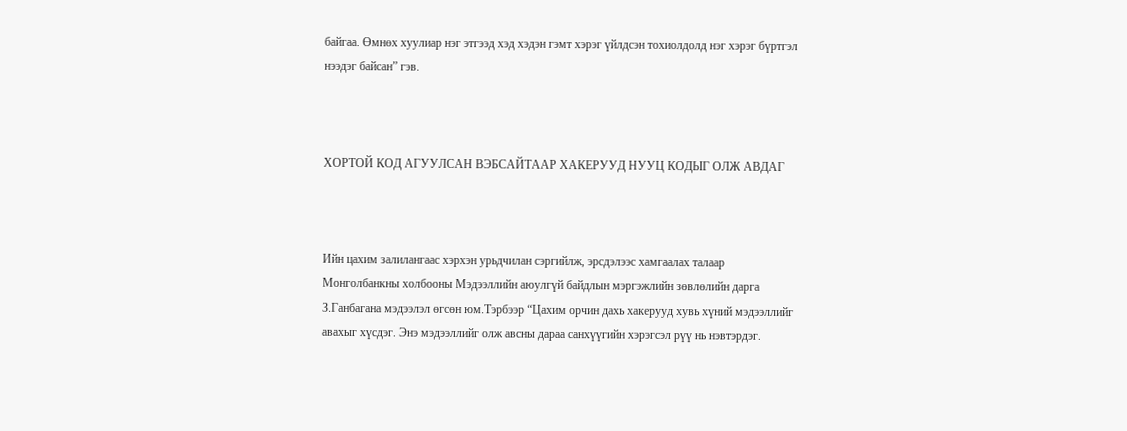байгаа. Өмнөх хуулиар нэг этгээд хэд хэдэн гэмт хэрэг үйлдсэн тохиолдолд нэг хэрэг бүртгэл нээдэг байсан” гэв.



ХОРТОЙ КОД АГУУЛСАН ВЭБСАЙТААР ХАКЕРУУД НУУЦ КОДЫГ ОЛЖ АВДАГ



Ийн цахим залилангаас хэрхэн урьдчилан сэргийлж, эрсдэлээс хамгаалах талаар  Монголбанкны холбооны Мэдээллийн аюулгүй байдлын мэргэжлийн зөвлөлийн дарга З.Ганбагана мэдээлэл өгсөн юм.Тэрбээр “Цахим орчин дахь хакерууд хувь хүний мэдээллийг авахыг хүсдэг. Энэ мэдээллийг олж авсны дараа санхүүгийн хэрэгсэл рүү нь нэвтэрдэг.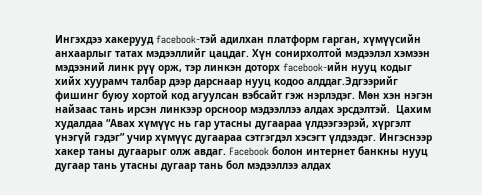Ингэхдээ хакерууд facebook-тэй адилхан платформ гарган, хүмүүсийн анхаарлыг татах мэдээллийг цацдаг. Хүн сонирхолтой мэдээлэл хэмээн мэдээний линк рүү орж, тэр линкэн доторх facebook-ийн нууц кодыг хийх хуурамч талбар дээр дарснаар нууц кодоо алддаг.Эдгээрийг фишинг буюу хортой код агуулсан вэбсайт гэж нэрлэдэг. Мөн хэн нэгэн найзаас тань ирсэн линкээр орсноор мэдээллээ алдах эрсдэлтэй.  Цахим худалдаа “Авах хүмүүс нь гар утасны дугаараа үлдээгээрэй, хүргэлт үнэгүй гэдэг” учир хүмүүс дугаараа сэтгэгдэл хэсэгт үлдээдэг. Ингэснээр хакер таны дугаарыг олж авдаг. Facebook болон интернет банкны нууц дугаар тань утасны дугаар тань бол мэдээллээ алдах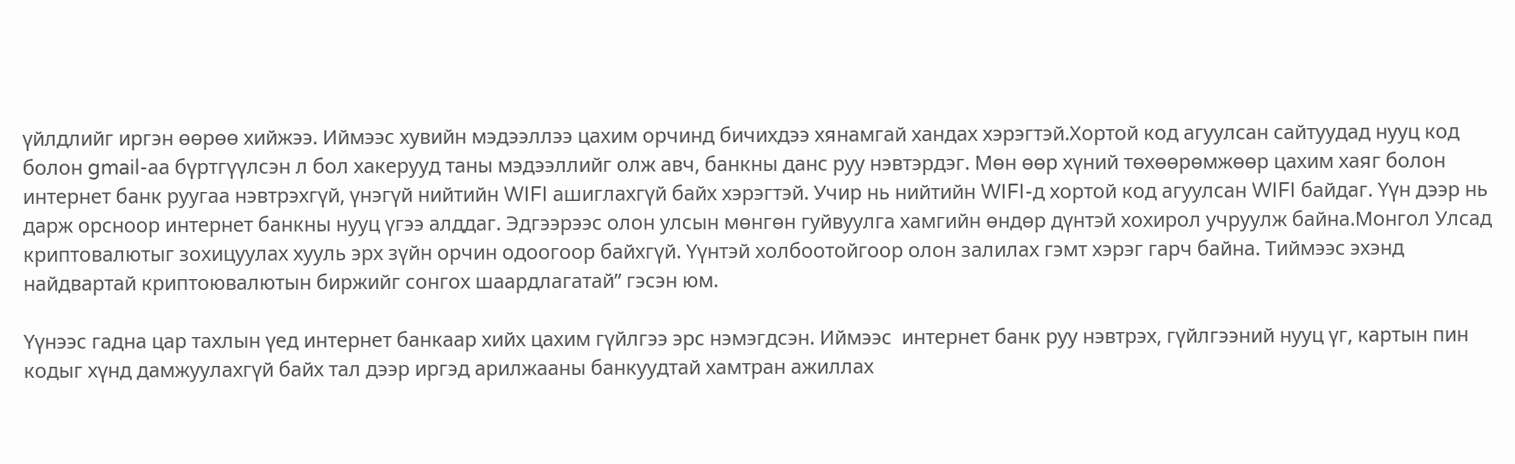үйлдлийг иргэн өөрөө хийжээ. Иймээс хувийн мэдээллээ цахим орчинд бичихдээ хянамгай хандах хэрэгтэй.Хортой код агуулсан сайтуудад нууц код болон gmail-аа бүртгүүлсэн л бол хакерууд таны мэдээллийг олж авч, банкны данс руу нэвтэрдэг. Мөн өөр хүний төхөөрөмжөөр цахим хаяг болон интернет банк руугаа нэвтрэхгүй, үнэгүй нийтийн WIFI ашиглахгүй байх хэрэгтэй. Учир нь нийтийн WIFI-д хортой код агуулсан WIFI байдаг. Үүн дээр нь дарж орсноор интернет банкны нууц үгээ алддаг. Эдгээрээс олон улсын мөнгөн гуйвуулга хамгийн өндөр дүнтэй хохирол учруулж байна.Монгол Улсад криптовалютыг зохицуулах хууль эрх зүйн орчин одоогоор байхгүй. Үүнтэй холбоотойгоор олон залилах гэмт хэрэг гарч байна. Тиймээс эхэнд найдвартай криптоювалютын биржийг сонгох шаардлагатай” гэсэн юм.

Үүнээс гадна цар тахлын үед интернет банкаар хийх цахим гүйлгээ эрс нэмэгдсэн. Иймээс  интернет банк руу нэвтрэх, гүйлгээний нууц үг, картын пин кодыг хүнд дамжуулахгүй байх тал дээр иргэд арилжааны банкуудтай хамтран ажиллах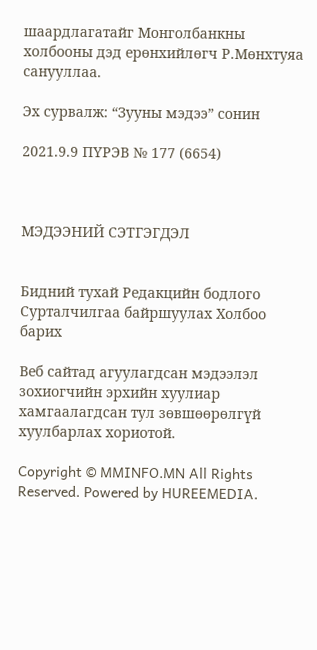шаардлагатайг Монголбанкны холбооны дэд ерөнхийлөгч Р.Мөнхтуяа санууллаа.

Эх сурвалж: “Зууны мэдээ” сонин

2021.9.9 ПҮРЭВ № 177 (6654)



МЭДЭЭНИЙ СЭТГЭГДЭЛ


Бидний тухай Редакцийн бодлого Сурталчилгаа байршуулах Холбоо барих

Веб сайтад агуулагдсан мэдээлэл зохиогчийн эрхийн хуулиар хамгаалагдсан тул зөвшөөрөлгүй хуулбарлах хориотой.

Copyright © MMINFO.MN All Rights Reserved. Powered by HUREEMEDIA.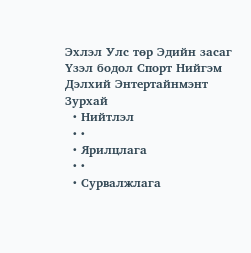Эхлэл Улс төр Эдийн засаг Үзэл бодол Спорт Нийгэм Дэлхий Энтертайнмэнт Зурхай
  • Нийтлэл
  • •
  • Ярилцлага
  • •
  • Сурвалжлага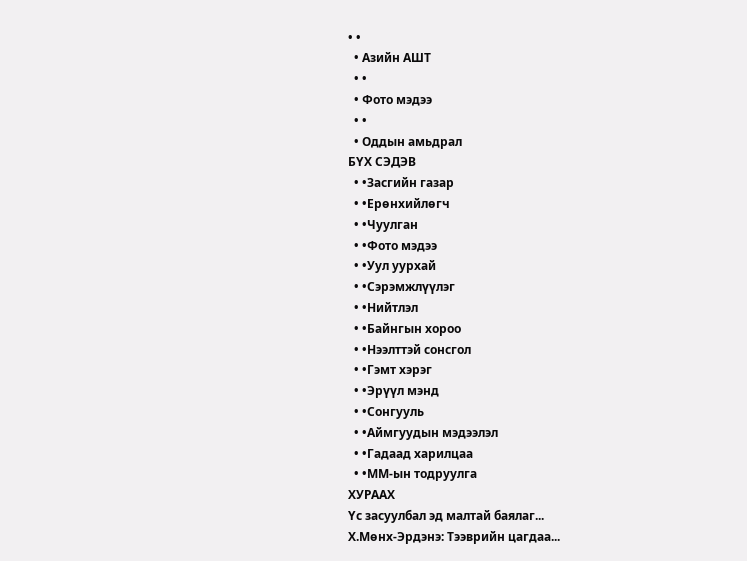• •
  • Азийн АШТ
  • •
  • Фото мэдээ
  • •
  • Оддын амьдрал
БҮХ СЭДЭВ
  • •Засгийн газар
  • •Ерөнхийлөгч
  • •Чуулган
  • •Фото мэдээ
  • •Уул уурхай
  • •Сэрэмжлүүлэг
  • •Нийтлэл
  • •Байнгын хороо
  • •Нээлттэй сонсгол
  • •Гэмт хэрэг
  • •Эрүүл мэнд
  • •Сонгууль
  • •Аймгуудын мэдээлэл
  • •Гадаад харилцаа
  • •ММ-ын тодруулга
ХУРААХ
Үс засуулбал эд малтай баялаг...
Х.Мөнх-Эрдэнэ: Тээврийн цагдаа...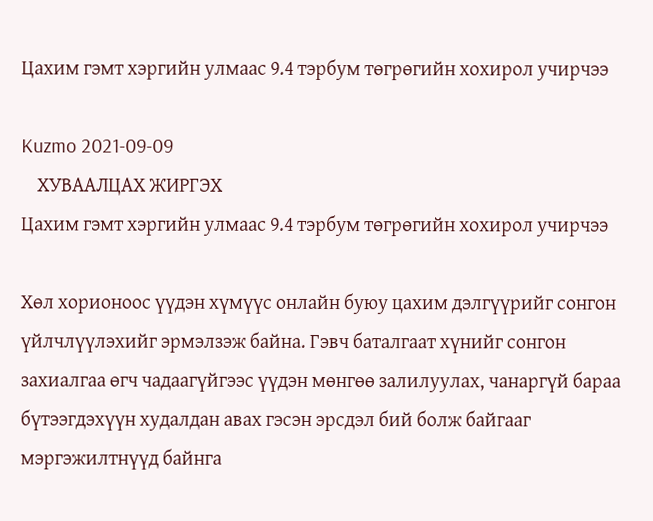Цахим гэмт хэргийн улмаас 9.4 тэрбум төгрөгийн хохирол учирчээ

Kuzmo 2021-09-09
    ХУВААЛЦАХ ЖИРГЭХ
Цахим гэмт хэргийн улмаас 9.4 тэрбум төгрөгийн хохирол учирчээ

Хөл хорионоос үүдэн хүмүүс онлайн буюу цахим дэлгүүрийг сонгон үйлчлүүлэхийг эрмэлзэж байна. Гэвч баталгаат хүнийг сонгон захиалгаа өгч чадаагүйгээс үүдэн мөнгөө залилуулах, чанаргүй бараа бүтээгдэхүүн худалдан авах гэсэн эрсдэл бий болж байгааг мэргэжилтнүүд байнга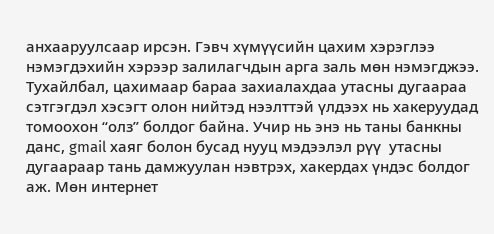анхааруулсаар ирсэн. Гэвч хүмүүсийн цахим хэрэглээ нэмэгдэхийн хэрээр залилагчдын арга заль мөн нэмэгджээ. Тухайлбал, цахимаар бараа захиалахдаа утасны дугаараа сэтгэгдэл хэсэгт олон нийтэд нээлттэй үлдээх нь хакеруудад томоохон “олз” болдог байна. Учир нь энэ нь таны банкны данс, gmail хаяг болон бусад нууц мэдээлэл рүү  утасны дугаараар тань дамжуулан нэвтрэх, хакердах үндэс болдог аж. Мөн интернет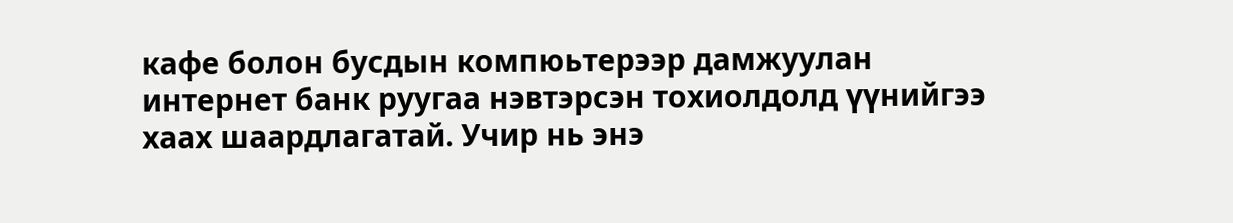кафе болон бусдын компюьтерээр дамжуулан интернет банк руугаа нэвтэрсэн тохиолдолд үүнийгээ хаах шаардлагатай. Учир нь энэ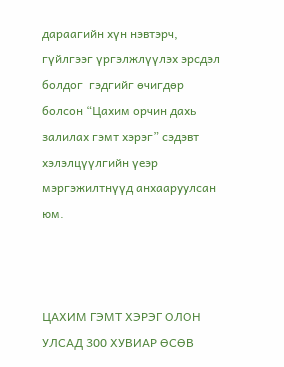дараагийн хүн нэвтэрч, гүйлгээг үргэлжлүүлэх эрсдэл болдог  гэдгийг өчигдөр болсон “Цахим орчин дахь залилах гэмт хэрэг” сэдэвт хэлэлцүүлгийн үеэр мэргэжилтнүүд анхааруулсан юм.



ЦАХИМ ГЭМТ ХЭРЭГ ОЛОН УЛСАД 300 ХУВИАР ӨСӨВ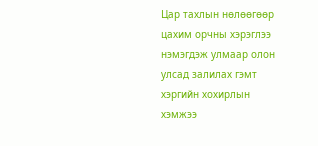Цар тахлын нөлөөгөөр цахим орчны хэрэглээ нэмэгдэж улмаар олон улсад залилах гэмт хэргийн хохирлын хэмжээ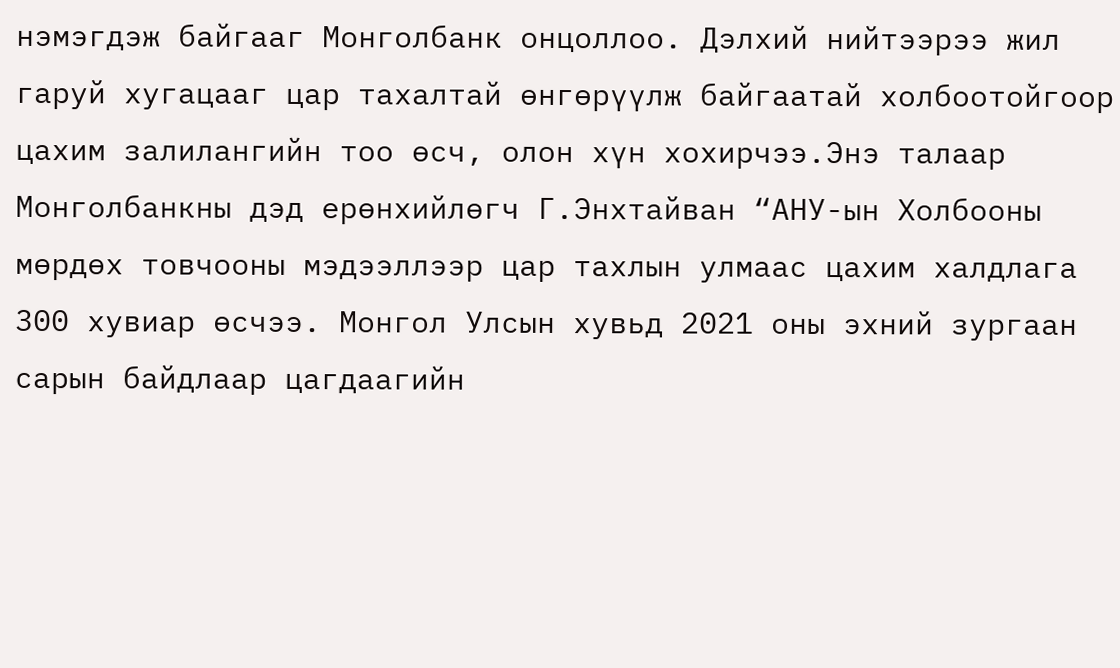нэмэгдэж байгааг Монголбанк онцоллоо. Дэлхий нийтээрээ жил гаруй хугацааг цар тахалтай өнгөрүүлж байгаатай холбоотойгоор цахим залилангийн тоо өсч, олон хүн хохирчээ.Энэ талаар Монголбанкны дэд ерөнхийлөгч Г.Энхтайван “АНУ-ын Холбооны мөрдөх товчооны мэдээллээр цар тахлын улмаас цахим халдлага 300 хувиар өсчээ. Монгол Улсын хувьд 2021 оны эхний зургаан сарын байдлаар цагдаагийн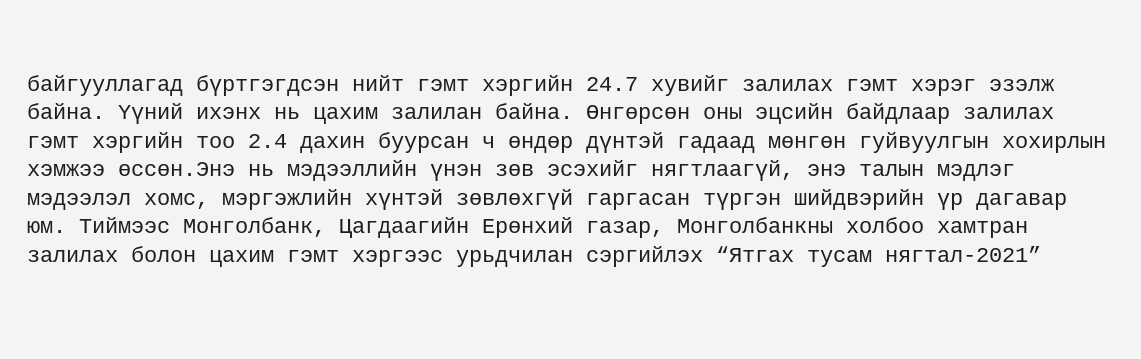байгууллагад бүртгэгдсэн нийт гэмт хэргийн 24.7 хувийг залилах гэмт хэрэг эзэлж байна. Үүний ихэнх нь цахим залилан байна. Өнгөрсөн оны эцсийн байдлаар залилах гэмт хэргийн тоо 2.4 дахин буурсан ч өндөр дүнтэй гадаад мөнгөн гуйвуулгын хохирлын хэмжээ өссөн.Энэ нь мэдээллийн үнэн зөв эсэхийг нягтлаагүй, энэ талын мэдлэг мэдээлэл хомс, мэргэжлийн хүнтэй зөвлөхгүй гаргасан түргэн шийдвэрийн үр дагавар юм. Тиймээс Монголбанк, Цагдаагийн Ерөнхий газар, Монголбанкны холбоо хамтран залилах болон цахим гэмт хэргээс урьдчилан сэргийлэх “Ятгах тусам нягтал-2021”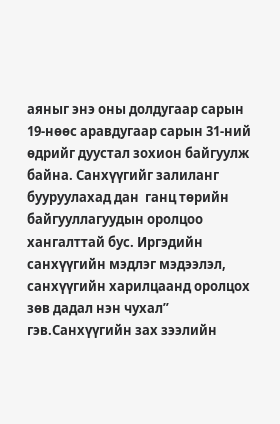аяныг энэ оны долдугаар сарын 19-нөөс аравдугаар сарын 31-ний өдрийг дуустал зохион байгуулж байна. Санхүүгийг залиланг бууруулахад дан  ганц төрийн байгууллагуудын оролцоо хангалттай бус. Иргэдийн санхүүгийн мэдлэг мэдээлэл, санхүүгийн харилцаанд оролцох зөв дадал нэн чухал” гэв.Санхүүгийн зах зээлийн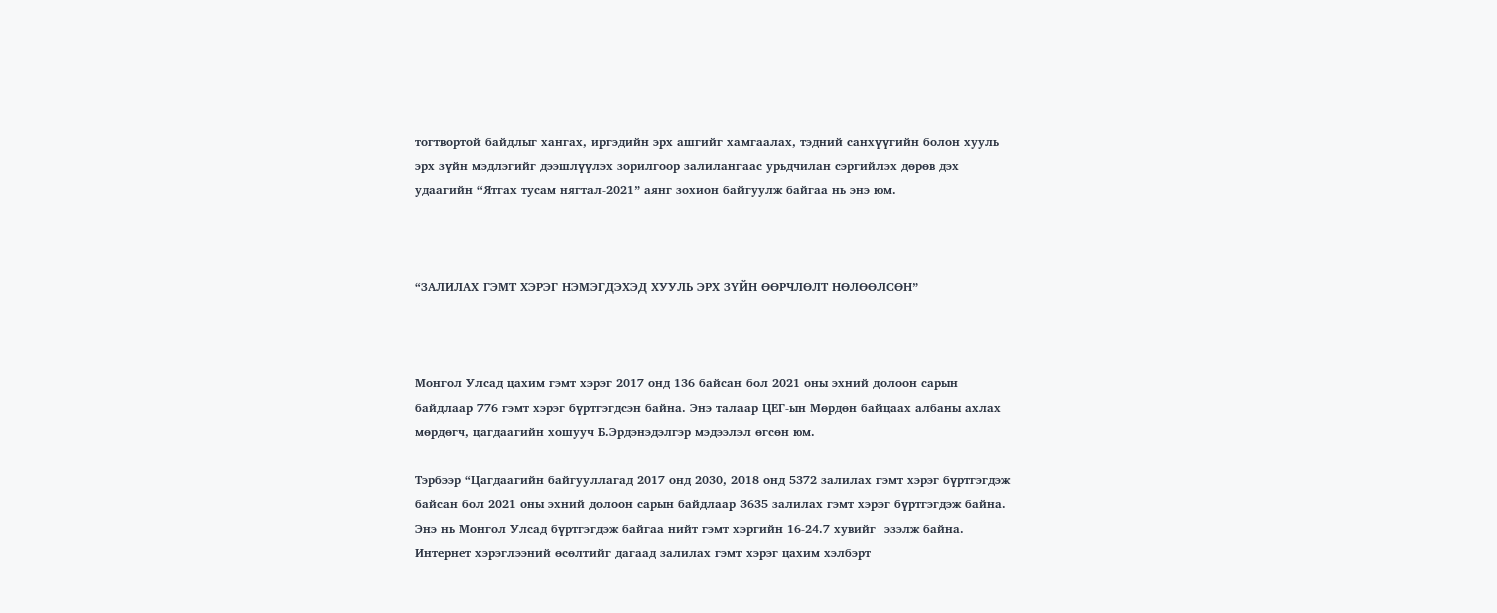тогтвортой байдлыг хангах, иргэдийн эрх ашгийг хамгаалах, тэдний санхүүгийн болон хууль эрх зүйн мэдлэгийг дээшлүүлэх зорилгоор залилангаас урьдчилан сэргийлэх дөрөв дэх удаагийн “Ятгах тусам нягтал-2021” аянг зохион байгуулж байгаа нь энэ юм.



“ЗАЛИЛАХ ГЭМТ ХЭРЭГ НЭМЭГДЭХЭД ХУУЛЬ ЭРХ ЗҮЙН ӨӨРЧЛӨЛТ НӨЛӨӨЛСӨН”



Монгол Улсад цахим гэмт хэрэг 2017 онд 136 байсан бол 2021 оны эхний долоон сарын байдлаар 776 гэмт хэрэг бүртгэгдсэн байна. Энэ талаар ЦЕГ-ын Мөрдөн байцаах албаны ахлах мөрдөгч, цагдаагийн хошууч Б.Эрдэнэдэлгэр мэдээлэл өгсөн юм.

Тэрбээр “Цагдаагийн байгууллагад 2017 онд 2030, 2018 онд 5372 залилах гэмт хэрэг бүртгэгдэж байсан бол 2021 оны эхний долоон сарын байдлаар 3635 залилах гэмт хэрэг бүртгэгдэж байна. Энэ нь Монгол Улсад бүртгэгдэж байгаа нийт гэмт хэргийн 16-24.7 хувийг  эзэлж байна. Интернет хэрэглээний өсөлтийг дагаад залилах гэмт хэрэг цахим хэлбэрт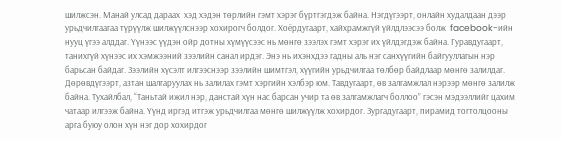шилжсэн. Манай улсад дараах  хэд хэдэн төрлийн гэмт хэрэг бүртгэгдэж байна. Нэгдүгээрт, онлайн худалдаан дээр урьдчилгаагаа түрүүлж шилжүүлснээр хохирогч болдог. Хоёрдугаарт, хайхрамжгүй үйлдлээсээ болж  facebook-ийн нууц үгээ алддаг. Үүнээс үүдэн ойр дотны хүмүүсээс нь мөнгө зээлэх гэмт хэрэг их үйлдэгдэж байна. Гуравдугаарт, танихгүй хүнээс их хэмжээний зээлийн санал ирдэг. Энэ нь ихэнхдээ гадны аль нэг санхүүгийн байгууллагын нэр барьсан байдаг. Зээлийн хүсэлт илгээснээр зээлийн шимтгэл, хүүгийн урьдчилгаа төлбөр байдлаар мөнгө залилдаг. Дөрөвдүгээрт, азтан шалгаруулах нь залилах гэмт хэргийн хэлбэр юм. Тавдугаарт, өв залгамжлал нэрээр мөнгө залилж байна. Тухайлбал, “Таньтай ижил нэр, данстай хүн нас барсан учир та өв залгамжлагч боллоо” гэсэн мэдээллийг цахим чатаар илгээж байна. Үүнд иргэд итгэж урьдчилгаа мөнгө шилжүүлж хохирдог. Зургадугаарт, пирамид тогтолцооны арга буюу олон хүн нэг дор хохирдог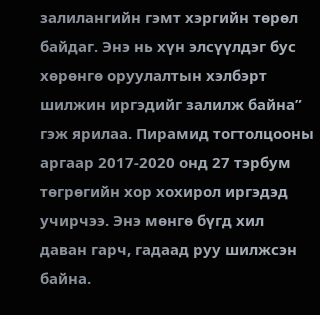залилангийн гэмт хэргийн төрөл байдаг. Энэ нь хүн элсүүлдэг бус хөрөнгө оруулалтын хэлбэрт шилжин иргэдийг залилж байна” гэж ярилаа. Пирамид тогтолцооны аргаар 2017-2020 онд 27 тэрбум төгрөгийн хор хохирол иргэдэд учирчээ. Энэ мөнгө бүгд хил даван гарч, гадаад руу шилжсэн байна.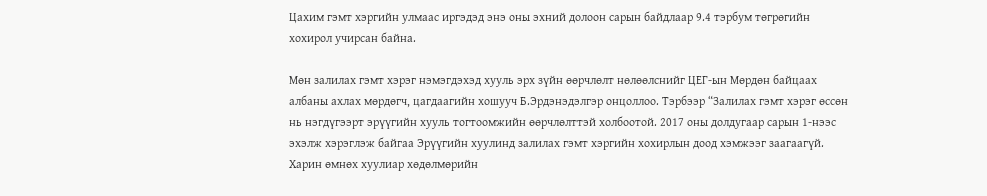Цахим гэмт хэргийн улмаас иргэдэд энэ оны эхний долоон сарын байдлаар 9.4 тэрбум төгрөгийн хохирол учирсан байна.

Мөн залилах гэмт хэрэг нэмэгдэхэд хууль эрх зүйн өөрчлөлт нөлөөлснийг ЦЕГ-ын Мөрдөн байцаах албаны ахлах мөрдөгч, цагдаагийн хошууч Б.Эрдэнэдэлгэр онцоллоо. Тэрбээр “Залилах гэмт хэрэг өссөн нь нэгдүгээрт эрүүгийн хууль тогтоомжийн өөрчлөлттэй холбоотой. 2017 оны долдугаар сарын 1-нээс эхэлж хэрэглэж байгаа Эрүүгийн хуулинд залилах гэмт хэргийн хохирлын доод хэмжээг заагаагүй. Харин өмнөх хуулиар хөдөлмөрийн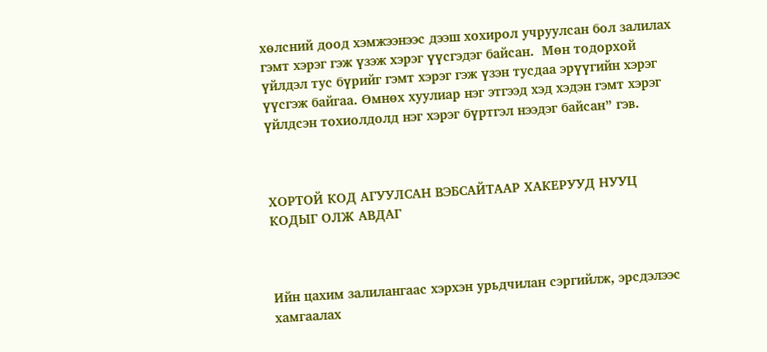хөлсний доод хэмжээнээс дээш хохирол учруулсан бол залилах гэмт хэрэг гэж үзэж хэрэг үүсгэдэг байсан.  Мөн тодорхой үйлдэл тус бүрийг гэмт хэрэг гэж үзэн тусдаа эрүүгийн хэрэг үүсгэж байгаа. Өмнөх хуулиар нэг этгээд хэд хэдэн гэмт хэрэг үйлдсэн тохиолдолд нэг хэрэг бүртгэл нээдэг байсан” гэв.



ХОРТОЙ КОД АГУУЛСАН ВЭБСАЙТААР ХАКЕРУУД НУУЦ КОДЫГ ОЛЖ АВДАГ



Ийн цахим залилангаас хэрхэн урьдчилан сэргийлж, эрсдэлээс хамгаалах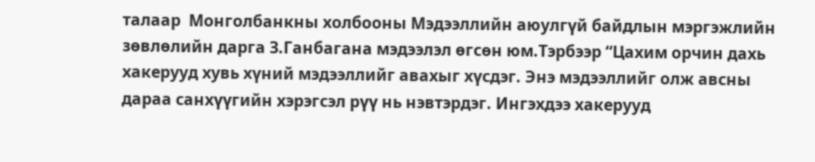талаар  Монголбанкны холбооны Мэдээллийн аюулгүй байдлын мэргэжлийн зөвлөлийн дарга З.Ганбагана мэдээлэл өгсөн юм.Тэрбээр “Цахим орчин дахь хакерууд хувь хүний мэдээллийг авахыг хүсдэг. Энэ мэдээллийг олж авсны дараа санхүүгийн хэрэгсэл рүү нь нэвтэрдэг. Ингэхдээ хакерууд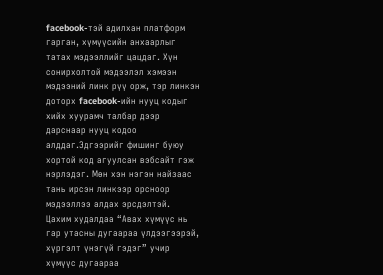facebook-тэй адилхан платформ гарган, хүмүүсийн анхаарлыг татах мэдээллийг цацдаг. Хүн сонирхолтой мэдээлэл хэмээн мэдээний линк рүү орж, тэр линкэн доторх facebook-ийн нууц кодыг хийх хуурамч талбар дээр дарснаар нууц кодоо алддаг.Эдгээрийг фишинг буюу хортой код агуулсан вэбсайт гэж нэрлэдэг. Мөн хэн нэгэн найзаас тань ирсэн линкээр орсноор мэдээллээ алдах эрсдэлтэй.  Цахим худалдаа “Авах хүмүүс нь гар утасны дугаараа үлдээгээрэй, хүргэлт үнэгүй гэдэг” учир хүмүүс дугаараа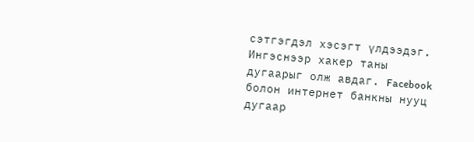сэтгэгдэл хэсэгт үлдээдэг. Ингэснээр хакер таны дугаарыг олж авдаг. Facebook болон интернет банкны нууц дугаар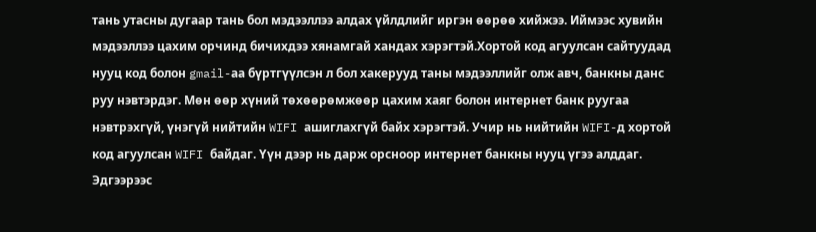тань утасны дугаар тань бол мэдээллээ алдах үйлдлийг иргэн өөрөө хийжээ. Иймээс хувийн мэдээллээ цахим орчинд бичихдээ хянамгай хандах хэрэгтэй.Хортой код агуулсан сайтуудад нууц код болон gmail-аа бүртгүүлсэн л бол хакерууд таны мэдээллийг олж авч, банкны данс руу нэвтэрдэг. Мөн өөр хүний төхөөрөмжөөр цахим хаяг болон интернет банк руугаа нэвтрэхгүй, үнэгүй нийтийн WIFI ашиглахгүй байх хэрэгтэй. Учир нь нийтийн WIFI-д хортой код агуулсан WIFI байдаг. Үүн дээр нь дарж орсноор интернет банкны нууц үгээ алддаг. Эдгээрээс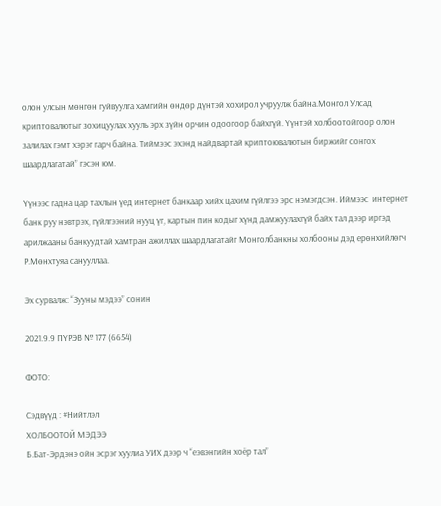олон улсын мөнгөн гуйвуулга хамгийн өндөр дүнтэй хохирол учруулж байна.Монгол Улсад криптовалютыг зохицуулах хууль эрх зүйн орчин одоогоор байхгүй. Үүнтэй холбоотойгоор олон залилах гэмт хэрэг гарч байна. Тиймээс эхэнд найдвартай криптоювалютын биржийг сонгох шаардлагатай” гэсэн юм.

Үүнээс гадна цар тахлын үед интернет банкаар хийх цахим гүйлгээ эрс нэмэгдсэн. Иймээс  интернет банк руу нэвтрэх, гүйлгээний нууц үг, картын пин кодыг хүнд дамжуулахгүй байх тал дээр иргэд арилжааны банкуудтай хамтран ажиллах шаардлагатайг Монголбанкны холбооны дэд ерөнхийлөгч Р.Мөнхтуяа санууллаа.

Эх сурвалж: “Зууны мэдээ” сонин

2021.9.9 ПҮРЭВ № 177 (6654)

ФОТО:

Сэдвүүд : #Нийтлэл
ХОЛБООТОЙ МЭДЭЭ
Б.Бат-Эрдэнэ ойн эсрэг хуулиа УИХ дээр ч “еэвэнгийн хоёр тал”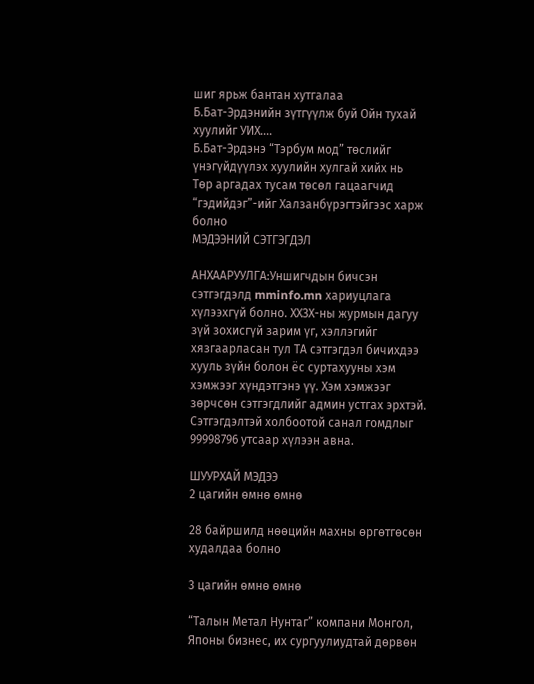шиг ярьж бантан хутгалаа
Б.Бат-Эрдэнийн зүтгүүлж буй Ойн тухай хуулийг УИХ....
Б.Бат-Эрдэнэ “Тэрбум мод” төслийг үнэгүйдүүлэх хуулийн хулгай хийх нь
Төр аргадах тусам төсөл гацаагчид “гэдийдэг”-ийг Халзанбүрэгтэйгээс харж болно
МЭДЭЭНИЙ СЭТГЭГДЭЛ

АНХААРУУЛГА:Уншигчдын бичсэн сэтгэгдэлд mminfo.mn хариуцлага хүлээхгүй болно. ХХЗХ-ны журмын дагуу зүй зохисгүй зарим үг, хэллэгийг хязгаарласан тул ТА сэтгэгдэл бичихдээ хууль зүйн болон ёс суртахууны хэм хэмжээг хүндэтгэнэ үү. Хэм хэмжээг зөрчсөн сэтгэгдлийг админ устгах эрхтэй. Сэтгэгдэлтэй холбоотой санал гомдлыг 99998796 утсаар хүлээн авна.

ШУУРХАЙ МЭДЭЭ
2 цагийн өмнө өмнө

28 байршилд нөөцийн махны өргөтгөсөн худалдаа болно

3 цагийн өмнө өмнө

“Талын Метал Нунтаг” компани Монгол, Японы бизнес, их сургуулиудтай дөрвөн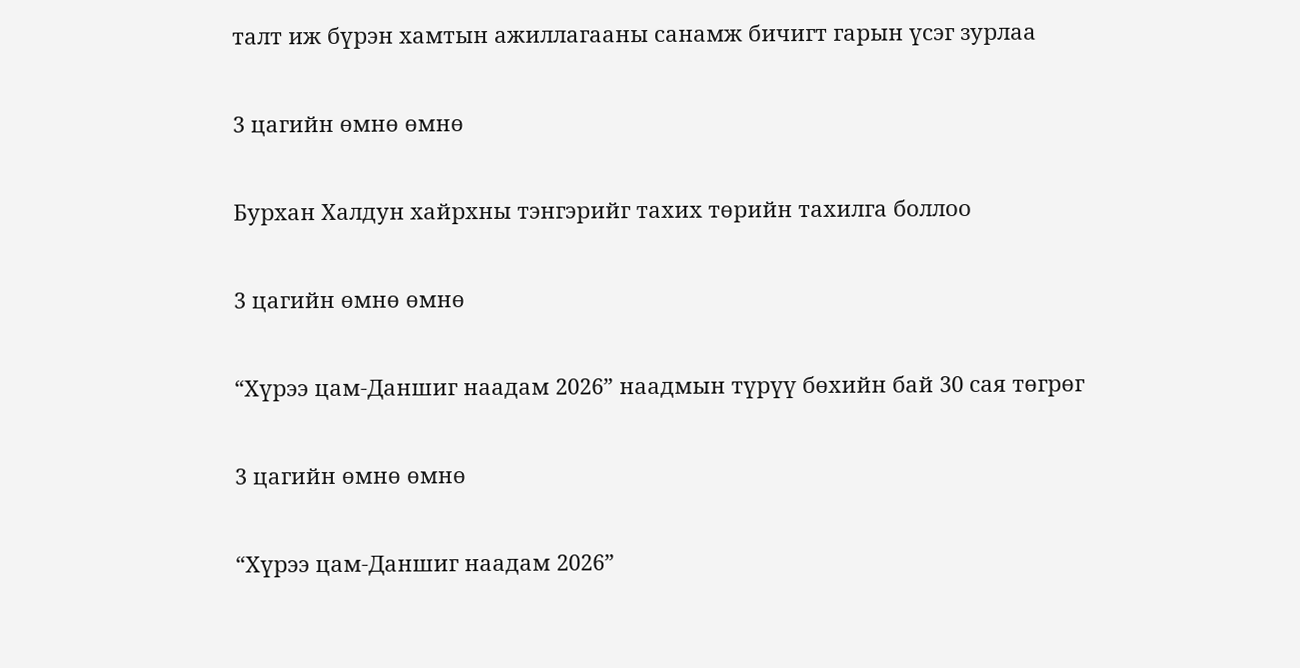талт иж бүрэн хамтын ажиллагааны санамж бичигт гарын үсэг зурлаа

3 цагийн өмнө өмнө

Бурхан Халдун хайрхны тэнгэрийг тахих төрийн тахилга боллоо

3 цагийн өмнө өмнө

“Хүрээ цам-Даншиг наадам 2026” наадмын түрүү бөхийн бай 30 сая төгрөг

3 цагийн өмнө өмнө

“Хүрээ цам-Даншиг наадам 2026”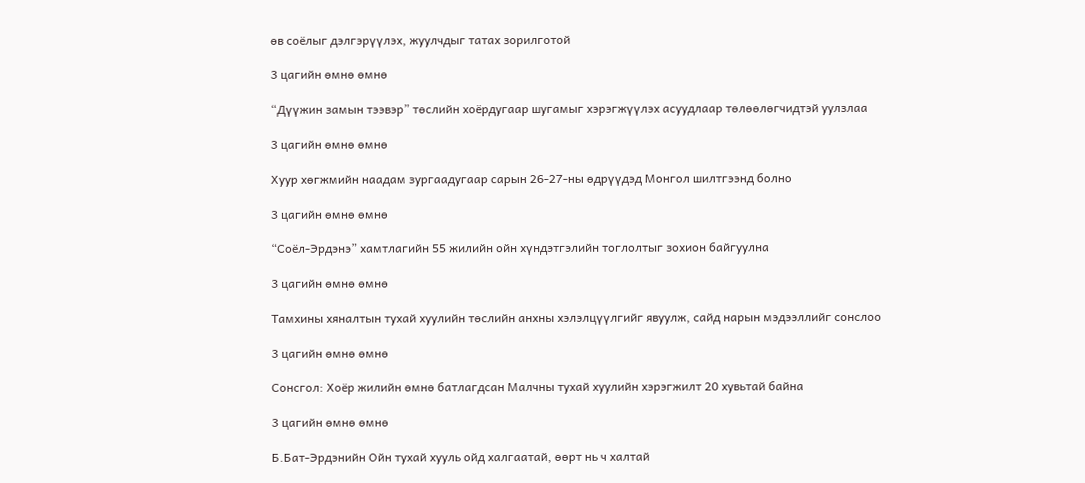өв соёлыг дэлгэрүүлэх, жуулчдыг татах зорилготой

3 цагийн өмнө өмнө

“Дүүжин замын тээвэр” төслийн хоёрдугаар шугамыг хэрэгжүүлэх асуудлаар төлөөлөгчидтэй уулзлаа

3 цагийн өмнө өмнө

Хуур хөгжмийн наадам зургаадугаар сарын 26-27-ны өдрүүдэд Монгол шилтгээнд болно

3 цагийн өмнө өмнө

“Соёл-Эрдэнэ” хамтлагийн 55 жилийн ойн хүндэтгэлийн тоглолтыг зохион байгуулна

3 цагийн өмнө өмнө

Тамхины хяналтын тухай хуулийн төслийн анхны хэлэлцүүлгийг явуулж, сайд нарын мэдээллийг сонслоо

3 цагийн өмнө өмнө

Сонсгол: Хоёр жилийн өмнө батлагдсан Малчны тухай хуулийн хэрэгжилт 20 хувьтай байна

3 цагийн өмнө өмнө

Б.Бат-Эрдэнийн Ойн тухай хууль ойд халгаатай, өөрт нь ч халтай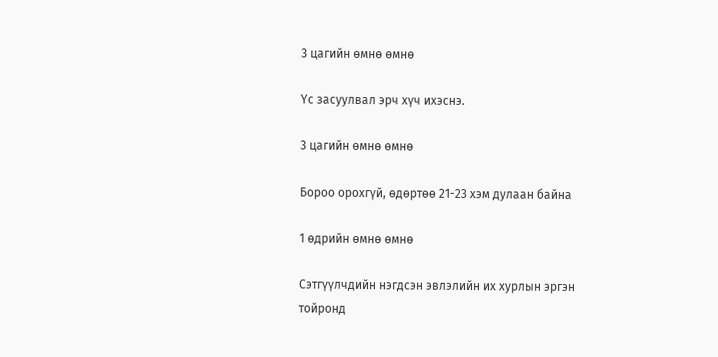3 цагийн өмнө өмнө

Үс засуулвал эрч хүч ихэснэ.

3 цагийн өмнө өмнө

Бороо орохгүй, өдөртөө 21-23 хэм дулаан байна

1 өдрийн өмнө өмнө

Сэтгүүлчдийн нэгдсэн эвлэлийн их хурлын эргэн тойронд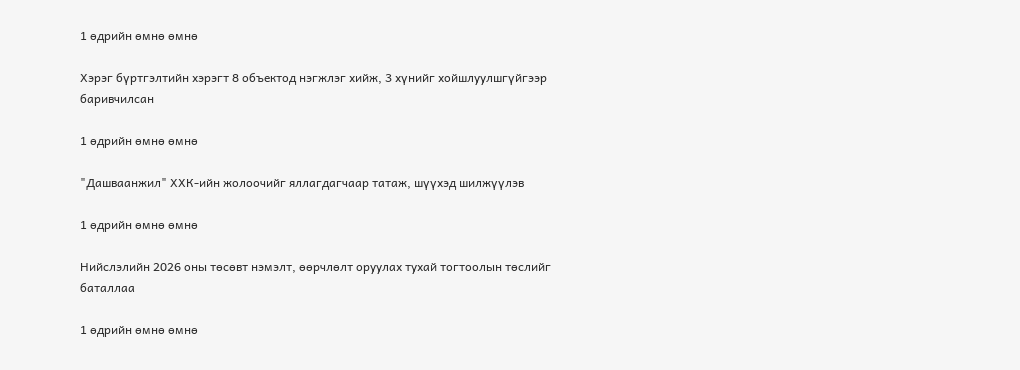1 өдрийн өмнө өмнө

Хэрэг бүртгэлтийн хэрэгт 8 объектод нэгжлэг хийж, 3 хүнийг хойшлуулшгүйгээр баривчилсан

1 өдрийн өмнө өмнө

"Дашваанжил" ХХК-ийн жолоочийг яллагдагчаар татаж, шүүхэд шилжүүлэв

1 өдрийн өмнө өмнө

Нийслэлийн 2026 оны төсөвт нэмэлт, өөрчлөлт оруулах тухай тогтоолын төслийг баталлаа

1 өдрийн өмнө өмнө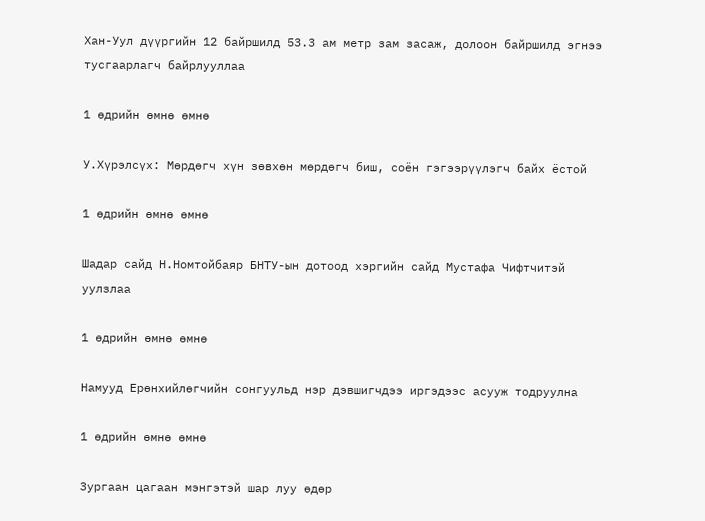Хан-Уул дүүргийн 12 байршилд 53.3 ам метр зам засаж, долоон байршилд эгнээ тусгаарлагч байрлууллаа

1 өдрийн өмнө өмнө

У.Хүрэлсүх: Мөрдөгч хүн зөвхөн мөрдөгч биш, соён гэгээрүүлэгч байх ёстой

1 өдрийн өмнө өмнө

Шадар сайд Н.Номтойбаяр БНТУ-ын дотоод хэргийн сайд Мустафа Чифтчитэй уулзлаа

1 өдрийн өмнө өмнө

Намууд Ерөнхийлөгчийн сонгуульд нэр дэвшигчдээ иргэдээс асууж тодруулна

1 өдрийн өмнө өмнө

Зургаан цагаан мэнгэтэй шар луу өдөр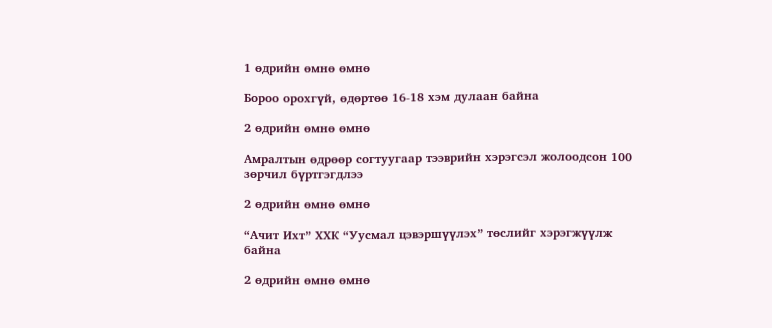1 өдрийн өмнө өмнө

Бороо орохгүй, өдөртөө 16-18 хэм дулаан байна

2 өдрийн өмнө өмнө

Амралтын өдрөөр согтуугаар тээврийн хэрэгсэл жолоодсон 100 зөрчил бүртгэгдлээ

2 өдрийн өмнө өмнө

“Ачит Ихт” ХХК “Уусмал цэвэршүүлэх” төслийг хэрэгжүүлж байна

2 өдрийн өмнө өмнө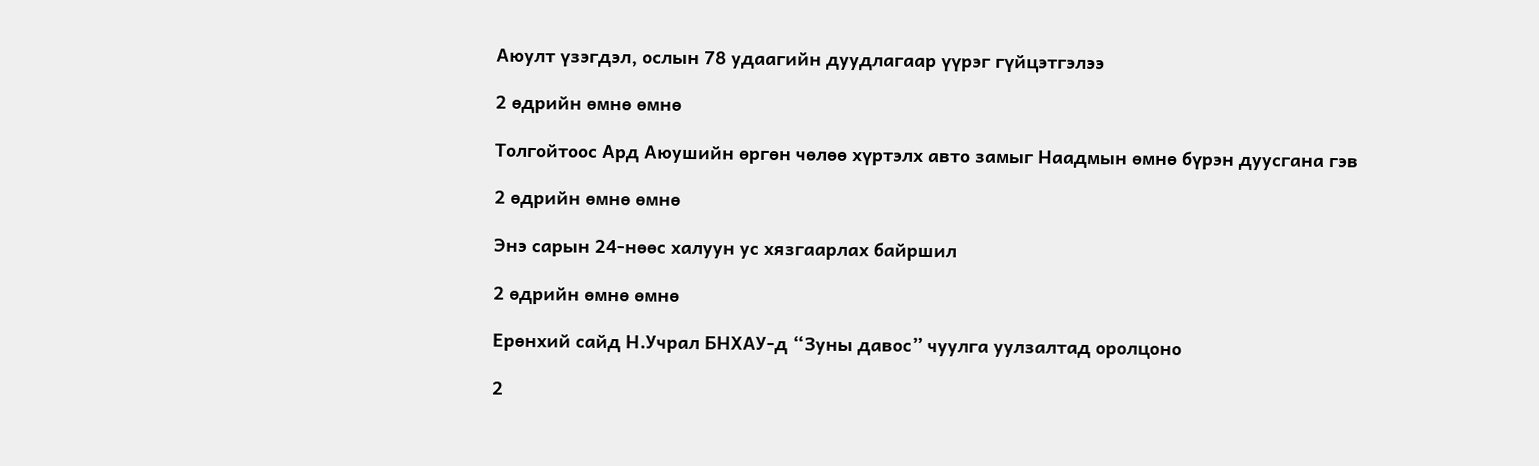Аюулт үзэгдэл, ослын 78 удаагийн дуудлагаар үүрэг гүйцэтгэлээ

2 өдрийн өмнө өмнө

Толгойтоос Ард Аюушийн өргөн чөлөө хүртэлх авто замыг Наадмын өмнө бүрэн дуусгана гэв

2 өдрийн өмнө өмнө

Энэ сарын 24-нөөс халуун ус хязгаарлах байршил

2 өдрийн өмнө өмнө

Ерөнхий сайд Н.Учрал БНХАУ-д “Зуны давос” чуулга уулзалтад оролцоно

2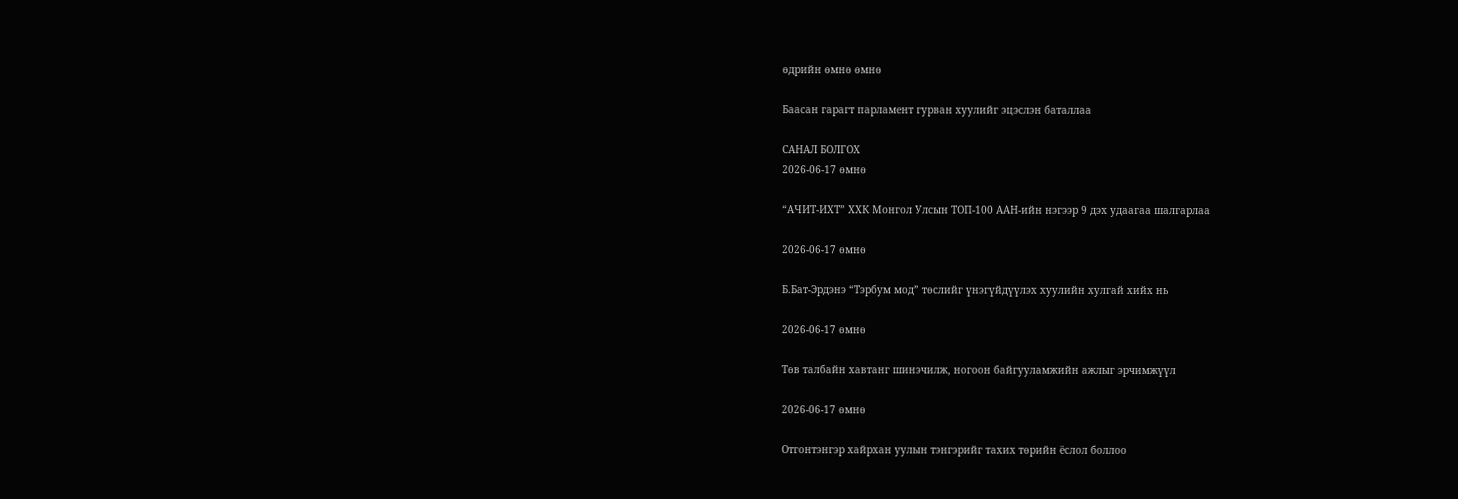өдрийн өмнө өмнө

Баасан гарагт парламент гурван хуулийг эцэслэн баталлаа

САНАЛ БОЛГОХ
2026-06-17 өмнө

“АЧИТ-ИХТ” ХХК Монгол Улсын ТОП-100 ААН-ийн нэгээр 9 дэх удаагаа шалгарлаа

2026-06-17 өмнө

Б.Бат-Эрдэнэ “Тэрбум мод” төслийг үнэгүйдүүлэх хуулийн хулгай хийх нь

2026-06-17 өмнө

Төв талбайн хавтанг шинэчилж, ногоон байгууламжийн ажлыг эрчимжүүл

2026-06-17 өмнө

Отгонтэнгэр хайрхан уулын тэнгэрийг тахих төрийн ёслол боллоо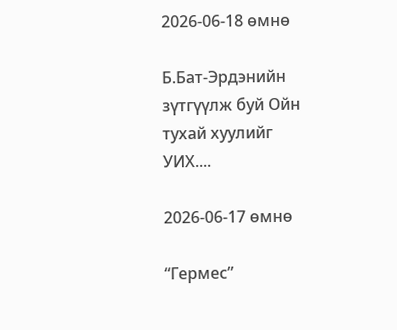2026-06-18 өмнө

Б.Бат-Эрдэнийн зүтгүүлж буй Ойн тухай хуулийг УИХ....

2026-06-17 өмнө

“Гермес”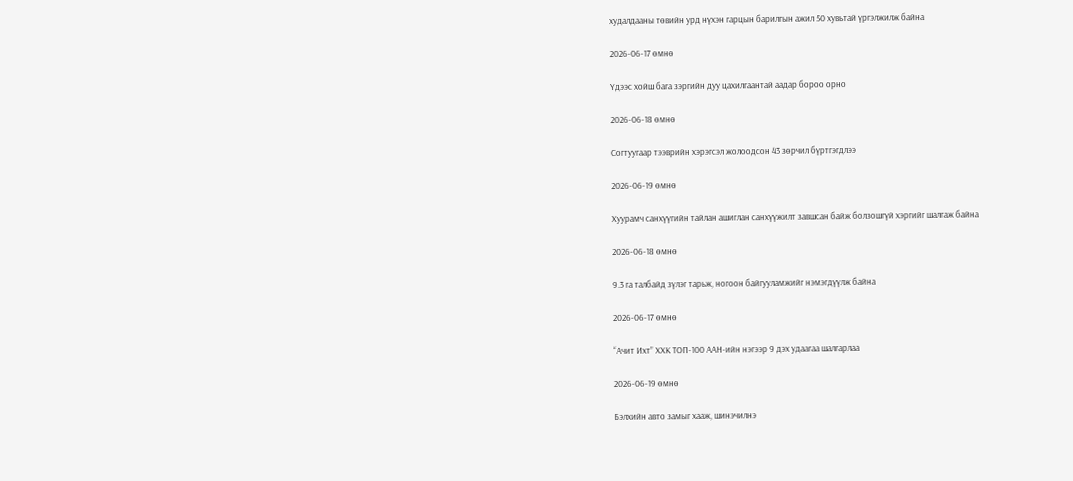худалдааны төвийн урд нүхэн гарцын барилгын ажил 50 хувьтай үргэлжилж байна

2026-06-17 өмнө

Үдээс хойш бага зэргийн дуу цахилгаантай аадар бороо орно

2026-06-18 өмнө

Согтуугаар тээврийн хэрэгсэл жолоодсон 43 зөрчил бүртгэгдлээ

2026-06-19 өмнө

Хуурамч санхүүгийн тайлан ашиглан санхүүжилт завшсан байж болзошгүй хэргийг шалгаж байна

2026-06-18 өмнө

9.3 га талбайд зүлэг тарьж, ногоон байгууламжийг нэмэгдүүлж байна

2026-06-17 өмнө

“Ачит Ихт” ХХК ТОП-100 ААН-ийн нэгээр 9 дэх удаагаа шалгарлаа

2026-06-19 өмнө

Бэлхийн авто замыг хааж, шинэчилнэ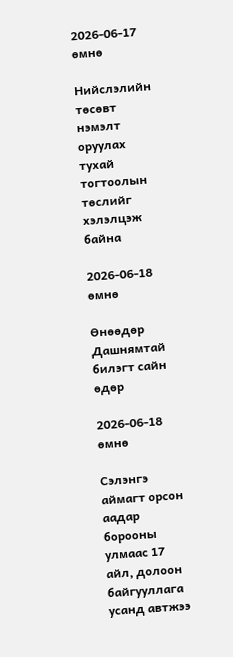2026-06-17 өмнө

Нийслэлийн төсөвт нэмэлт оруулах тухай тогтоолын төслийг хэлэлцэж байна

2026-06-18 өмнө

Өнөөдөр Дашнямтай билэгт сайн өдөр

2026-06-18 өмнө

Сэлэнгэ аймагт орсон аадар борооны улмаас 17 айл, долоон байгууллага усанд автжээ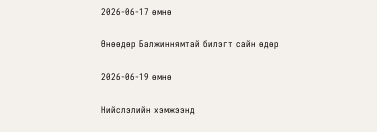2026-06-17 өмнө

Өнөөдөр Балжиннямтай билэгт сайн өдөр

2026-06-19 өмнө

Нийслэлийн хэмжээнд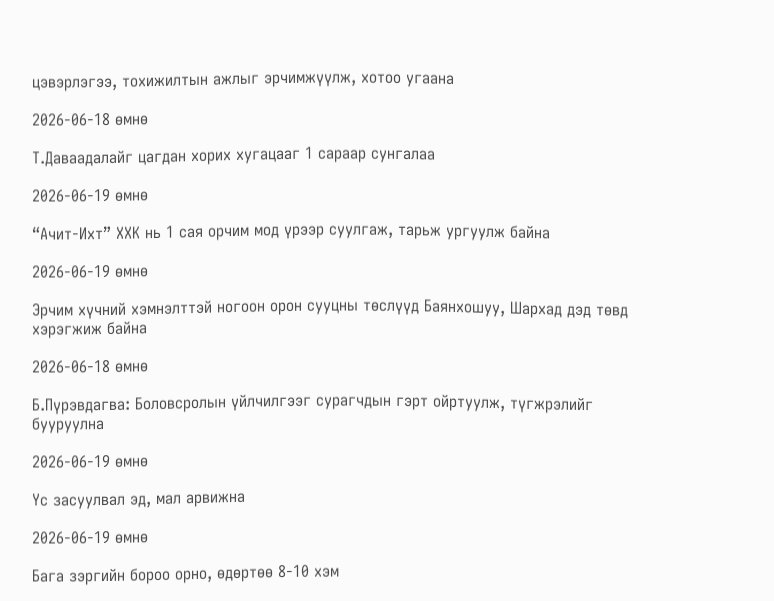цэвэрлэгээ, тохижилтын ажлыг эрчимжүүлж, хотоо угаана

2026-06-18 өмнө

Т.Даваадалайг цагдан хорих хугацааг 1 сараар сунгалаа

2026-06-19 өмнө

“Ачит-Ихт” ХХК нь 1 сая орчим мод үрээр суулгаж, тарьж ургуулж байна

2026-06-19 өмнө

Эрчим хүчний хэмнэлттэй ногоон орон сууцны төслүүд Баянхошуу, Шархад дэд төвд хэрэгжиж байна

2026-06-18 өмнө

Б.Пүрэвдагва: Боловсролын үйлчилгээг сурагчдын гэрт ойртуулж, түгжрэлийг бууруулна

2026-06-19 өмнө

Үс засуулвал эд, мал арвижна

2026-06-19 өмнө

Бага зэргийн бороо орно, өдөртөө 8-10 хэм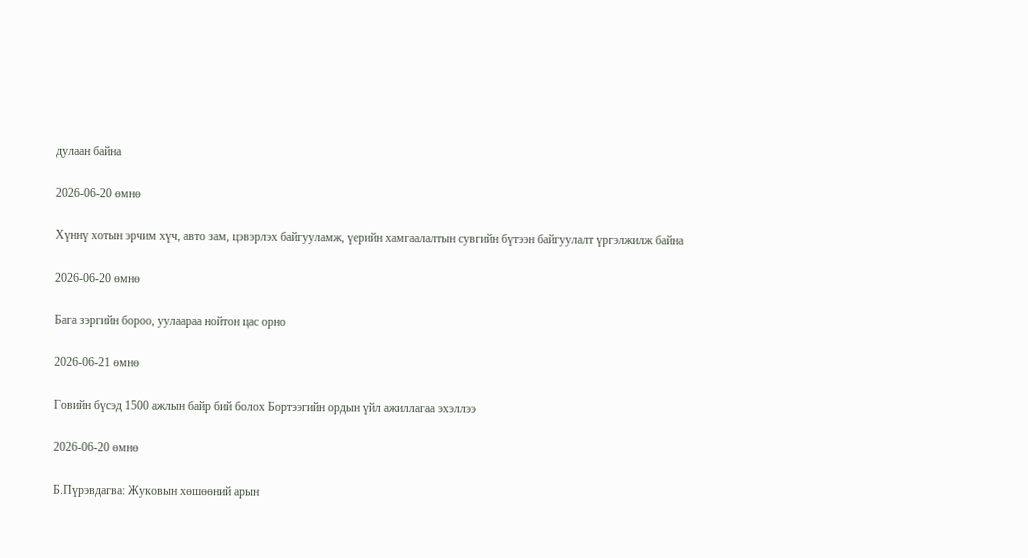дулаан байна

2026-06-20 өмнө

Хүннү хотын эрчим хүч, авто зам, цэвэрлэх байгууламж, үерийн хамгаалалтын сувгийн бүтээн байгуулалт үргэлжилж байна

2026-06-20 өмнө

Бага зэргийн бороо, уулаараа нойтон цас орно

2026-06-21 өмнө

Говийн бүсэд 1500 ажлын байр бий болох Бортээгийн ордын үйл ажиллагаа эхэллээ

2026-06-20 өмнө

Б.Пүрэвдагва: Жуковын хөшөөний арын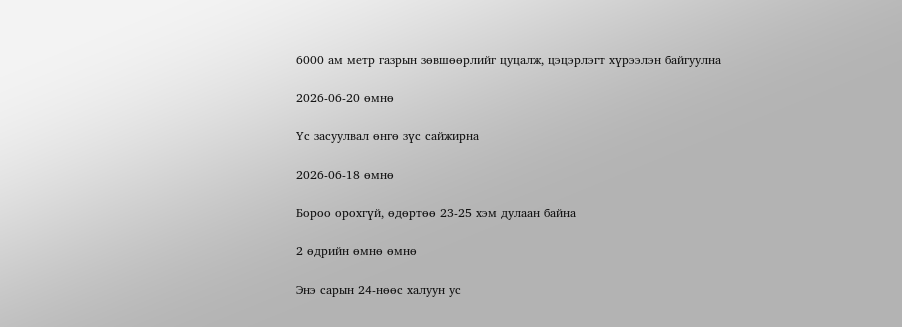6000 ам метр газрын зөвшөөрлийг цуцалж, цэцэрлэгт хүрээлэн байгуулна

2026-06-20 өмнө

Үс засуулвал өнгө зүс сайжирна

2026-06-18 өмнө

Бороо орохгүй, өдөртөө 23-25 хэм дулаан байна

2 өдрийн өмнө өмнө

Энэ сарын 24-нөөс халуун ус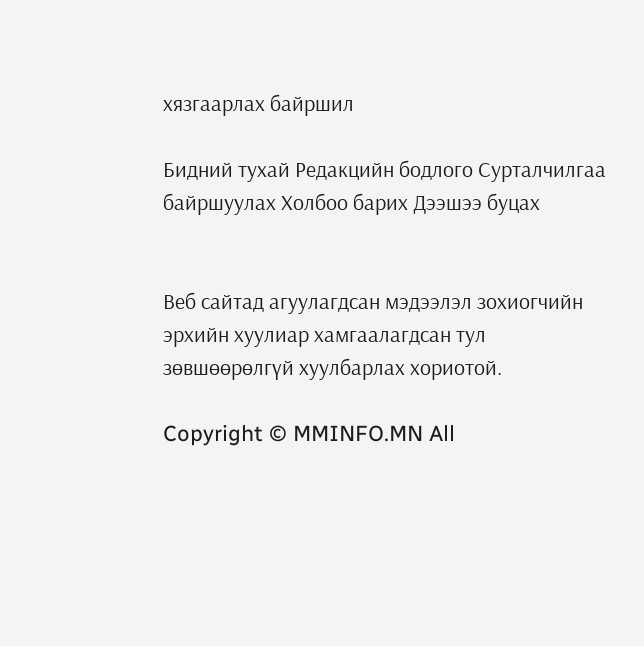хязгаарлах байршил

Бидний тухай Редакцийн бодлого Сурталчилгаа байршуулах Холбоо барих Дээшээ буцах


Веб сайтад агуулагдсан мэдээлэл зохиогчийн эрхийн хуулиар хамгаалагдсан тул зөвшөөрөлгүй хуулбарлах хориотой.

Copyright © MMINFO.MN All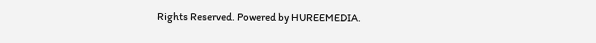Rights Reserved. Powered by HUREEMEDIA.